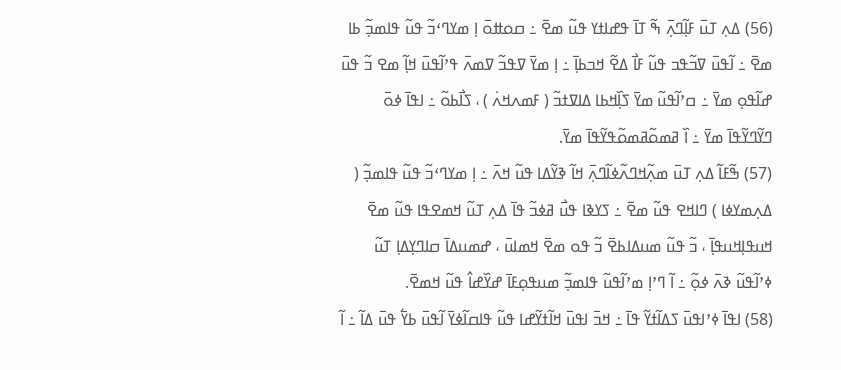(56) ߡߍ߲ ߠߎ߫ ߓߊ߲߬ߣߍ߲߫ ߒ߬ ߠߊ߫ ߟߝߊߙߌ ߟߎ߬ ߘߐ߫ ߸ ߛߋߚߋ߫ ߊ߲ ߘߌߣߵߏ߬ ߟߎ߬ ߟߊߘߏ߲߬ ߕߊ ߘߐ߫ ߸ ߊ߬ߟߎ߫ ߜߏ߬ߟߏ ߟߎ߬ ߓߊ߯ ߡߐ߬ ߞߏߕߊ߲߫ ߸ ߊ߲ ߘߌ߫ ߜߟߏ߬ ߜߘߍ߫ ߟߴߊ߬ߟߎ߫ ߞߊ߲߬ ߘߐ ߏ߬ ߟߎ߫ ߝߊ߬ߟߋ߲ ߘߌ߫ ߸ ߛߴߊ߬ߟߎ߬ ߘߌ߫ ߖߊ߲߰ߞߕߊ ߡߊߜߙߏ߬ ( ߓߘߍߞߍ߭ ) ، ߖߊ߯ߕߋ߬ ߸ ߊߟߊ߫ ߦߋ߫ ߣߌ߬ߣߌ߬ߟߊ߫ ߘߌ߫ ߸ ߊ߰ ߥߘߋ߬ߥߘߋ߬ߟߌ߬ߟߊ߫ ߘߌ߫.
(57) ߒ߬ߓߊ߬ ߡߍ߲ ߠߎ߫ ߘߍ߲߬ߞߣߍ߬ߦߊ߬ߣߍ߲߫ ߞߊ߬ ߢߌ߬ߡߊ ߟߎ߬ ߞߍ߫ ߸ ߊ߲ ߘߌߣߵߏ߬ ߟߎ߬ ߟߊߘߏ߲߬ ( ߡߍ߲ߘߌߦߊ ) ߣߊߞߐ ߟߎ߬ ߘߐ߫ ߸ ߖߌߢߊ ߟߎ߯ ߥߦߏ߬ ߟߊ߫ ߡߍ߲ ߠߎ߬ ߞߘߐߟߊ ߟߎ߬ ߘߐ߫ ߞߎߟߊ߲ߞߎߟߊ߲߫ ، ߏ߬ ߟߎ߬ ߘߎߡߊߕߐ߫ ߏ߬ ߟߋ ߘߐ߫ ߞߘߊߎ߫ ، ߝߘߎߡߊ߫ ߛߊߣߌ߲ߡߊ߲ ߠߎ߬ ߦߴߊ߬ߟߎ߬ ߢߍ߫ ߦߋ߲߬ ߸ ߊ߬ ߣߴߊ߲ ߘߴߊ߬ߟߎ߬ ߟߊߘߏ߲߬ ߘߎߟߋ߲ߓߊ߫ ߝߌ߰ߝߊ߮ ߟߎ߬ ߞߘߐ߫.
(58) ߊߟߊ߫ ߦߴߊߟߎ߫ ߖߡߊ߬ߙߌ߬ ߟߊ߫ ߸ ߞߏ߫ ߊߟߎ߫ ߞߊ߬ߙߌ߬ߝߊ ߟߎ߬ ߟߊߛߊ߬ߦߌ߫ ߊ߬ߟߎ߫ ߕߌ߱ ߟߎ߫ ߡߊ߬ ߸ ߊ߬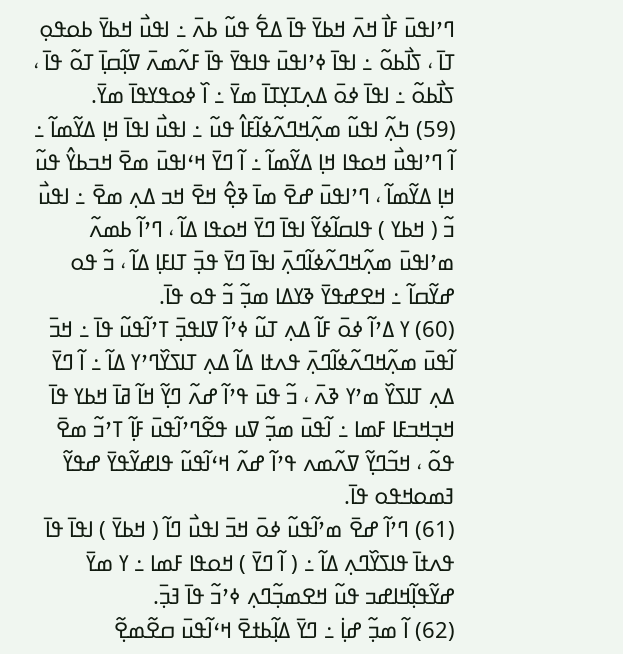ߣߴߊߟߎ߫ ߓߊ߯ ߞߍ߫ ߞߕߌ߫ ߟߊ߫ ߡߐ߱ ߟߎ߬ ߕߍ߫ ߸ ߊߟߎ߯ ߞߕߌ߫ ߕߋߟߋ߲ ߠߊ߫ ، ߖߊ߯ߕߋ߬ ߸ ߊߟߊ߫ ߦߴߊߟߎ߫ ߟߊߟߌ߫ ߟߊ߫ ߓߍ߬ߘߍ߫ ߜߊ߲߬ߛߊ߲߫ ߠߋ߬ ߟߊ߫ ، ߖߊ߯ߕߋ߬ ߸ ߊߟߊ߫ ߦߋ߫ ߡߍ߲ߠߌ߲ߠߊ߫ ߘߌ߫ ߸ ߊ߰ ߦߋߟߌߟߊ߫ ߘߌ߫.
(59) ߤߍ߲߬ ߊߟߎ߬ ߘߍ߲߬ߞߣߍ߬ߦߊ߬ߓߊ߮ ߟߎ߬ ߸ ߊߟߎ߯ ߊߟߊ߫ ߞߊ߲ ߡߌ߬ߘߊ߬ ߸ ߊ߬ ߣߴߊߟߎ߯ ߞߋߟߊ ߞߊ߲ ߡߌ߬ߘߊ߬ ߸ ߊ߬ ߣߌ߫ ߞߵߊߟߎ߫ ߘߐ߫ ߞߏߕߌ߮ ߟߎ߬ ߞߊ߲ ߡߌ߬ߘߊ߬ ، ߣߴߊߟߎ߫ ߝߐ߫ ߘߊ߫ ߢߐ߲߮ ߞߐ߫ ߞߏ ߡߍ߲ ߘߐ߫ ߸ ߊߟߎ߯ ߏ߬ ( ߞߕߌ ) ߟߊߛߊ߬ߦߌ߬ ߊߟߊ߫ ߣߌ߫ ߞߋߟߊ ߡߊ߬ ، ߣߴߊ߬ ߕߘߍ߬ ߘߴߊߟߎ߫ ߘߍ߲߬ߞߣߍ߬ߦߊ߬ߣߍ߲߫ ߊߟߊ߫ ߣߌ߫ ߟߏ߲߫ ߠߊߓߊ߲ ߡߊ߬ ، ߏ߬ ߟߋ ߝߌ߬ߛߊ߬ ߸ ߞߐߝߟߌ߫ ߢߌߡߊ ߘߏ߲߬ ߏ߬ ߟߋ ߟߊ߫.
(60) ߌ ߡߴߊ߬ ߦߋ߫ ߓߊ߬ ߡߍ߲ ߠߎ߬ ߦߴߊ߬ ߜߊߟߏ߲߫ ߠߴߊ߬ߟߎ߬ ߟߊ߫ ߸ ߞߏ߫ ߊ߬ߟߎ߫ ߘߍ߲߬ߞߣߍ߬ߦߊ߬ߣߍ߲߫ ߟߍߙߊ ߡߊ߬ ߡߍ߲ ߠߊߖߌ߰ߣߴߌ ߡߊ߬ ߸ ߊ߬ ߣߌ߫ ߡߍ߲ ߠߊߖߌ߰ ߘߴߌ ߢߍ߫ ، ߏ߬ ߟߎ߫ ߟߴߊ߬ ߝߍ߬ ߣߌ߲߬ ߞߊ߬ ߥߊ߫ ߞߕߌ ߟߊ߫ ߞߏ߲ߞߏߓߊ ߓߘߊ ߸ ߊ߬ߟߎ߫ ߘߏ߲߬ ߜߎ ߟߐ߬ߣߴߊ߬ߟߎ߫ ߓߊ߲߬ ߠߴߏ߬ ߘߐ߫ ߟߋ߬ ، ߞߏ߬ߣߌ߲߬ ߜߍ߬ߘߍ ߟߴߊ߬ ߝߍ߬ ߞߵߊ߬ߟߎ߬ ߟߊߝߌ߬ߟߌ߫ ߝߟߌ߬ ߔߘߋߞߟߋ ߟߊ߫.
(61) ߣߴߊ߬ ߝߐ߫ ߘߴߊ߬ߟߎ߬ ߦߋ߫ ߞߏ߫ ߊߟߎ߯ ߣߊ߬ ( ߞߕߌ߫ ) ߊߟߊ߫ ߟߊ߫ ߟߍߙߊ߫ ߟߊߖߌ߰ߣߍ߲ ߡߊ߬ ߸ ( ߊ߬ ߣߌ߫ ) ߞߋߟߊ ߓߘߊ ߸ ߌ ߘߌ߫ ߝߌ߬ߟߊ߲߬ߞߊߝߏ ߟߎ߬ ߞߐߘߏ߲߬ߣߍ߲ ߦߴߏ߬ ߟߊ߫ ߔߏ߲߫.
(62) ߊ߬ ߘߏ߲߬ ߝߊ߲߭ ߸ ߣߌ߫ ߡߊ߲߬ߕߙߐ߫ ߞߵߊ߬ߟߎ߫ ߛߐ߬ߘߐ߲߬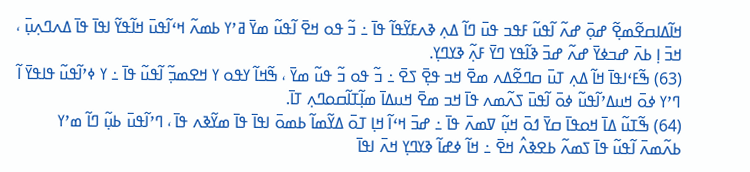ߞߊ߬ߡߊߛߐ߬ߘߐ߲߬ ߝߋ߲߫ ߝߍ߬ ߊ߬ߟߎ߬ ߓߟߏ ߟߎ߫ ߣߊ߬ ߡߍ߲ ߢߍߓߌ߬ߟߊ߬ ߟߊ߫ ߸ ߏ߬ ߟߋ ߞߐ߫ ߊ߬ߟߎ߬ ߘߌ߫ ߥߴߌ ߕߘߍ߬ ߞߵߊ߬ߟߎ߫ ߞߊ߬ߟߌ߬ ߊߟߊ߫ ߟߊ߫ ߡߍߣߍ߲ߎ߲߫ ، ߞߏ߫ ߊ߲ ߕߍ߫ ߝߏߦߌ߫ ߝߍ߬ ߝߏ߫ ߢߊ߬ߟߌ ߣߌ߫ ߓߍ߲߬ ߢߌߣߌ߲.
(63) ߒ߬ߓߵߊߟߊ߫ ߞߊ߬ ߡߍ߲ ߠߎ߫ ߛߣߐ߬ߡߍ ߘߐ߫ ߞߏ ߟߐ߲߫ ߖߐ߫ ߸ ߏ߬ ߟߋ ߏ߬ ߟߎ߬ ߘߌ߫ ، ߒ߬ߞߊ߬ ߌߟߋ ߌ ߞߐߘߏ߲߬ ߊ߬ߟߎ߬ ߟߊ߫ ߸ ߌ ߦߴߊ߬ߟߎ߬ ߟߊߟߌ߫ ߊ߬ ߣߴߌ ߦߋ߫ ߞߎߡߴߊ߬ߟߎ߬ ߦߋ߫ ߊ߬ߟߎ߫ ߖߍ߬ߘߍ ߟߊ߫ ߞߏ ߘߐ߫ ߞߎߡߊ߫ ߘߊ߲߬ߠߊ߬ߛߋߣߍ߲ ߠߊ߫.
(64) ߒ߬ߠߎ߬ ߡߊ߫ ߞߋߟߊ߫ ߛߌ߫ ߗߋ߫ ߞߎ߲߬ ߜߘߍ߫ ߟߊ߫ ߸ ߝߏ߫ ߞߵߊ߬ ߞߊ߲ ߠߋ߫ ߡߌ߬ߘߊ߬ ߕߘߋ߫ ߊߟߊ߫ ߟߊ߫ ߘߌ߬ߢߍ ߟߊ߫ ، ߣߴߊ߬ߟߎ߫ ߕߎ߲߬ ߣߊ߬ ߘߴߌ ߕߍ߬ߘߍ߫ ߊ߬ߟߎ߬ ߟߊ߫ ߖߘߍ߬ ߕߐߢߍ߮ ߞߐ߫ ߸ ߞߊ߬ ߦߝߊ߬ ߢߌߣߌ߲ ߞߍ߫ ߊߟߊ߫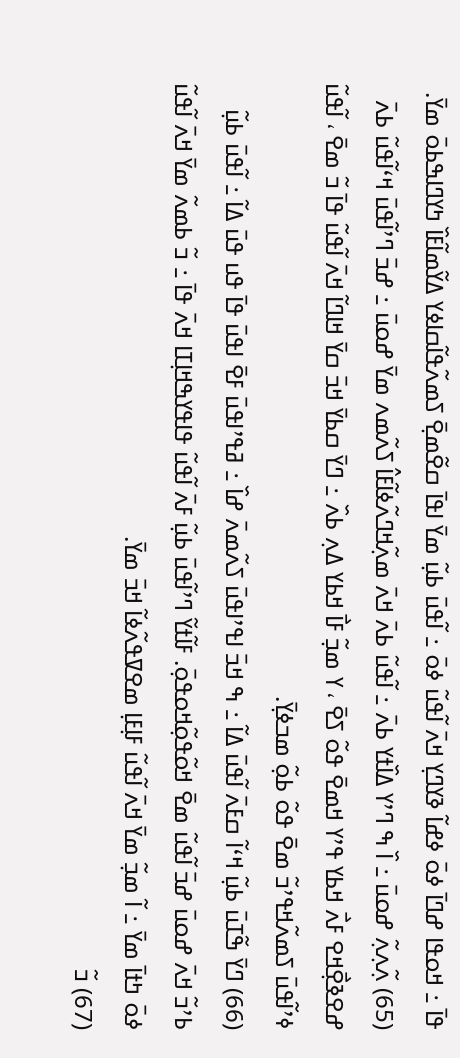ߟߊ߫ ߸ ߞߋߟߊ ߝߣߊ߫ ߦߋ߫ ߦߝߊ߬ ߢߌߣߌ߲ ߞߍ߫ ߊ߬ߟߎ߬ ߦߋ߫ ߸ ߊ߬ߟߎ߫ ߕߎ߲߬ ߘߌ߫ ߊߟߊ߫ ߛߐ߬ߘߐ߲߫ ߖߘߍ߬ߟߊ߬ߛߊߦߌ ߡߌ߬ߘߊ߬ߓߊ߰ ߤߌߣߊߒߕߋ߫ ߘߌ߫.
(65) ߍ߲߬ߍ߲ߍ߲߬ ߝߋߎ߫ ߸ ߊ߰ ߒ ߣߴߌ ߡߊ߰ߙߌ ߕߍ߫ ߸ ߊ߬ߟߎ߬ ߕߍ߫ ߞߍ߫ ߘߍ߲߬ߞߣߍ߬ߦߊ߬ߓߊ߮ ߖߍ߬ߘߍ ߘߌ߫ ߝߋߎ߫ ߸ ߝߏ߫ ߣߴߊ߬ߟߎ߫ ߞߵߊ߬ߟߎ߬ ߕߍ߫ ߝߐߢߐ߲߯ߞߐ ߓߍ߯ ߞߕߌ ߟߴߌ ߞߘߐ߫ ߟߋ߬ ߖߐ߫ ، ߌ ߘߏ߲߬ ߓߊ߯ ߞߕߌ ߡߍ߲ ߕߍ߰ ߸ ߣߌ߫ ߛߕߌ߫ ߞߏ߫ ߛߌ߫ ߞߊߣߊ߬ ߞߍ߫ ߊ߬ߟߎ߬ ߟߊ߫ ߏ߬ ߘߐ߫ ، ߊ߬ߟߎ߬ ߦߴߊ߬ߟߎ߫ ߖߘߍ߬ߞߟߴߏ߬ ߘߐ߫ ߟߋ߬ ߕߋ߲߬ ߘߏߦߌ߲߫.
(66) ߣߌ߫ ߒ߬ߠߎ߫ ߕߎ߲߬ ߞߵߊ߬ ߛߓߍ߫ ߊ߬ߟߎ߫ ߡߊ߬ ߸ ߒ ߞߏ߫ ߊߟߴߊߟߎ߫ ߖߍ߬ߘߍ߫ ߝߊ߰ ߸ ߥߟߴߊߟߎ߫ ߓߐ߫ ߊߟߎ߫ ߟߊ߫ ߟߎ ߟߎ߫ ߡߊ߬ ߸ ߊ߬ߟߎ߫ ߕߎ߲߬ ߕߴߏ߬ ߞߍ߫ ߝߋߎ߫ ߝߏ߫ ߊ߬ߟߎ߬ ߘߐ߫ ߞߋ߬ߟߋ߲߬ߞߋߟߋ߲߫. ߓߊ߬ߙߌ߬ ߣߴߊ߬ߟߎ߫ ߕߎ߲߬ ߓߍ߫ ߊ߬ߟߎ߬ ߟߊߟߌߒߞߊ߲ߠߊ ߞߍ߫ ߟߊ߫ ߸ ߏ߬ ߕߘߍ߬ ߘߌ߫ ߞߍ߫ ߊ߬ߟߎ߬ ߦߋ߫ ߤߙߊ߫ ߘߌ߫ ߸ ߊ߬ ߘߏ߲߬ ߘߌ߫ ߞߍ߫ ߊ߬ߟߎ߬ ߓߊ߲ߓߊ߲ ߘߐߜߟߍ߬ߦߊ߬ ߞߏ߫ ߘߌ߫.
(67) ߏ߬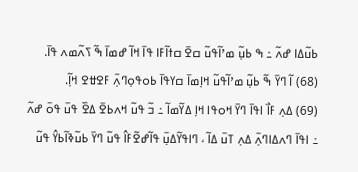ߕߎ߬ߡߊ ߝߍ߬ ߸ ߒ ߕߎ߲߬ ߘߴߊ߬ߟߎ߬ ߛߐ߫ ߛߙߊ߬ߓߊ ߟߊ߫ ߞߊ߬ ߝߘߊ߫ ߒ߬ ߖߍ߬ߘߍ ߟߊ߫.
(68) ߊ߬ ߣߌ߫ ߒ߬ ߕߎ߲߬ ߘߴߊ߬ߟߎ߬ ߞߊ߲ߘߊ߫ ߛߌߟߊ߫ ߕߋߟߋ߲ߣߍ߲߫ ߓߐߚߐ ߞߊ߲߬.
(69) ߡߍ߲ ߓߊ߯ ߊߟߊ߫ ߣߌ߫ ߞߋߟߊ ߞߊ߲ ߡߌ߬ߘߊ߬ ߸ ߏ߬ ߟߎ߬ ߞߍߕߐ߫ ߡߐ߰ ߟߎ߫ ߟߋ߫ ߝߍ߬ ߸ ߊߟߊ߫ ߣߍߡߊߣߍ߲߫ ߡߍ߲ ߠߎ߫ ߡߊ߬ ، ߣߊߟߌ߬ߡߎ߲߫ ߟߊ߬ߝߐ߬ߓߊ߮ ߟߎ߬ ߣߌ߫ ߕߎ߬ߢߊ߬ߕߌ߮ ߟߎ߬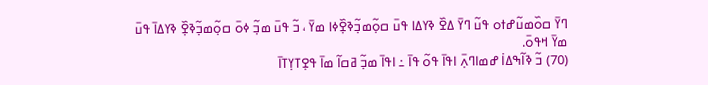ߣߌ߫ ߛߋ߰ߘߎ߬ߝߙߋ ߟߎ߬ ߣߌ߫ ߡߐ߰ ߢߌߡߊ ߟߎ߫ ߛߋ߲߬ߘߏ߲߬ߢߐ߲߰ߦߊ ߘߌ߫ ، ߏ߬ ߟߎ߫ ߘߏ߲߬ ߦߋ߫ ߛߋ߲߬ߘߏ߲߬ߢߐ߲߰ ߢߌߡߊ߫ ߟߎ߫ ߘߌ߫ ߞߟߋ߫.
(70) ߏ߬ ߢߊ߬ߒߡߊ߭ ߝߘߊߣߍ߲߫ ߊߟߊ߫ ߟߋ߬ ߟߊ߫ ߸ ߊߟߊ߫ ߘߏ߲߬ ߥߛߊ߬ ߘߊ߫ ߟߐ߲ߠߌ߲ߠߊ߫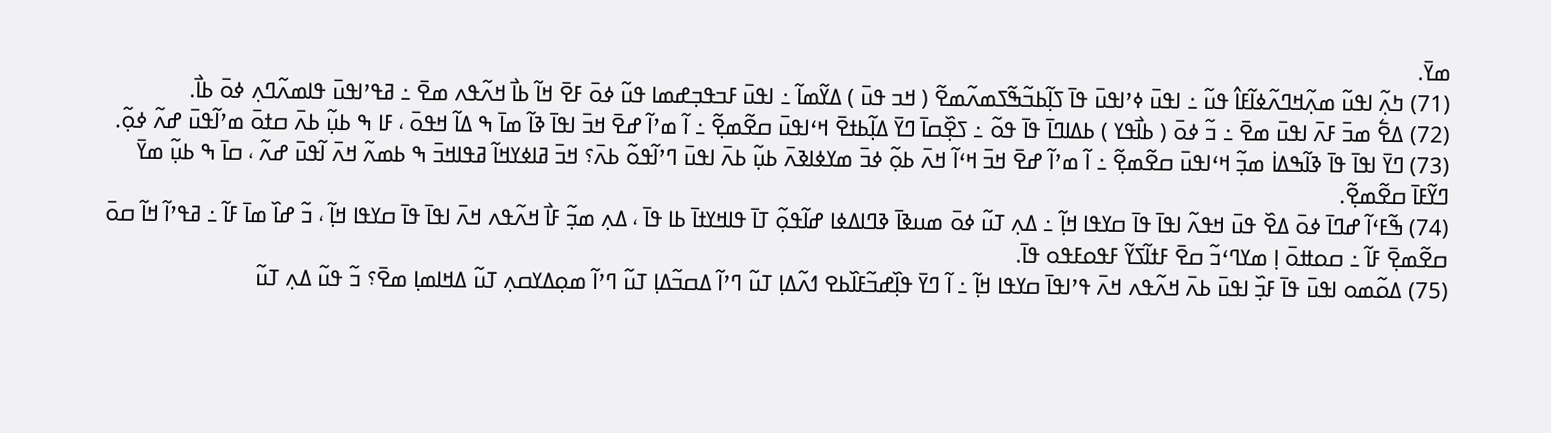ߘߌ߫.
(71) ߤߍ߲߬ ߊߟߎ߬ ߘߍ߲߬ߞߣߍ߬ߦߊ߬ߓߊ߮ ߟߎ߬ ߸ ߊߟߎ߫ ߦߴߊߟߎ߫ ߟߊ߫ ߖߊ߲߬ߕߏ߬ߒ߬ߖߘߍ߬ߘߐ߬ ( ߞߏ ߟߎ߫ ) ߡߌ߬ߘߊ߬ ߸ ߊߟߎ߫ ߓߏߟߏ߲ߝߘߊ ߟߎ߬ ߦߋ߫ ߓߐ߫ ߞߊ߬ ߕߊ߯ ߞߍ߬ߟߍ ߘߐ߫ ߸ ߥߟߴߊߟߎ߫ ߟߊߘߍ߬ߣߍ߲ ߦߋ߫ ߕߊ߯.
(72) ߡߐ߱ ߘߏ߫ ߓߍ߫ ߊߟߎ߫ ߘߐ߫ ߸ ߏ߬ ߦߋ߫ ( ߕߊ߯ߟߌ ) ߕߡߊߣߊ߫ ߟߊ߫ ߟߋ߬ ߸ ߖߐ߲߰ߛߊ߫ ߣߌ߫ ߡߊ߲߬ߕߙߐ߫ ߞߵߊߟߎ߫ ߛߐ߬ߘߐ߲߬ ߸ ߊ߬ ߘߴߊ߬ ߝߐ߫ ߞߏ߫ ߊߟߊ߫ ߢߊ߬ ߘߊ߫ ߒ ߡߊ߬ ߞߟߋ߫ ، ߓߊ ߒ ߕߎ߲߬ ߕߍ߫ ߛߙߋ߫ ߘߴߊ߬ߟߎ߫ ߝߍ߬ ߦߋ߲߬.
(73) ߣߌ߫ ߊߟߊ߫ ߟߊ߫ ߢߊ߬ߒߡߊ߭ ߘߏ߲߬ ߞߵߊߟߎ߫ ߛߐ߬ߘߐ߲߬ ߸ ߊ߬ ߘߴߊ߬ ߝߐ߫ ߞߏ߫ ߞߵߊ߬ ߞߍ߫ ߕߋ߲߬ ߦߏ߫ ߘߌߦߊߢߍ߫ ߕߎ߲߬ ߕߍ߫ ߊߟߎ߫ ߣߴߊ߬ߟߋ߬ ߕߍ߫؟ ߞߏ߫ ߥߊߦߌߞߊ߬ ߥߟߊߞߏ߫ ߒ ߕߘߍ߬ ߞߍ߫ ߊ߬ߟߎ߫ ߝߍ߬ ، ߛߊ߫ ߒ ߕߎ߲߬ ߘߌ߫ ߣߌ߬ߓߊ߫ ߛߐ߬ߘߐ߲߬.
(74) ߒ߬ߓߵߊ߬ ߝߣߊ߫ ߦߋ߫ ߡߐ߰ ߟߎ߫ ߞߟߍ߬ ߊߟߊ߫ ߟߊ߫ ߛߌߟߊ ߞߊ߲߬ ߸ ߡߍ߲ ߠߎ߬ ߦߋ߫ ߘߎߢߊ߫ ߢߣߊߡߦߊ ߝߊ߬ߟߋ߲߬ ߠߊ߫ ߟߊߞߌߙߊ߫ ߕߊ ߟߊ߫ ، ߡߍ߲ ߘߏ߲߬ ߓߊ߯ ߞߍ߬ߟߍ ߞߍ߫ ߊߟߊ߫ ߟߊ߫ ߛߌߟߊ ߞߊ߲߬ ، ߏ߬ ߝߊ߰ ߘߊ߫ ߓߊ߬ ߸ ߥߟߴߊ߬ ߞߊ߬ ߛߋ߫ ߛߐ߬ߘߐ߲߫ ߓߊ߬ ߸ ߛߋߚߋ߫ ߊ߲ ߘߌߣߵߏ߬ ߛߐ߫ ߓߙߊ߬ߖߌ߬ ߓߟߋߓߟߋ ߟߊ߫.
(75) ߡߋ߬ߘߋ ߊߟߎ߫ ߟߊ߫ ߓߏ߲߰ ߊߟߎ߫ ߕߍ߫ ߞߍ߬ߟߍ ߞߍ߫ ߟߴߊߟߊ߫ ߛߌߟߊ ߞߊ߲߬ ߸ ߊ߬ ߣߌ߫ ߟߊ߲߰ߝߏ߬ߓߊ߰ߕߐ ߗߍ߬ߡߊ߲ ߠߎ߬ ߣߴߊ߬ ߡߛߏ߬ߡߊ߲ ߠߎ߬ ߣߴߊ߬ ߘߋ߲ߡߌߛߍ߲ ߠߎ߬ ߡߞߊߘߊ߲ ߘߐ߫؟ ߏ߬ ߟߎ߬ ߡߍ߲ ߠߎ߬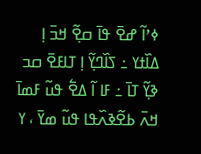ߦߴߊ߬ ߝߐ߫ ߟߊ߫ ߛߐ߲߬ ߞߏ߫ ߊ߲ ߡߊ߰ߙߌ ߸ ߖߊ߰ߣߌ߲߬ ߊ߲ ߠߊߓߐ߫ ߛߏ ߢߌ߲߬ ߠߊ߫ ߸ ߓߊ ߊ߬ ߡߐ߱ ߟߎ߬ ߓߘߊ߫ ߞߍ߫ ߕߐ߬ߢߍ߰ߟߊ ߟߎ߬ ߘߌ߫ ، ߌ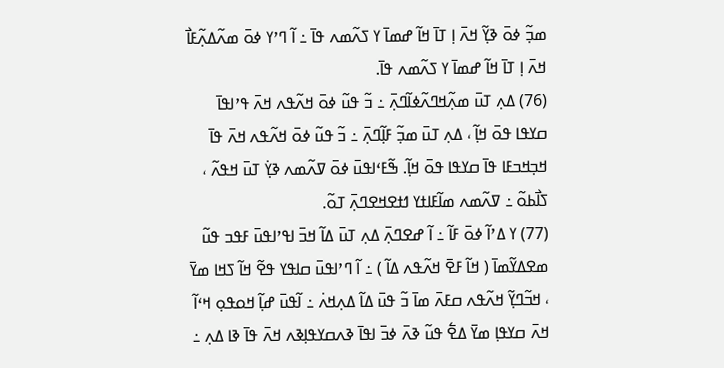ߘߏ߲߬ ߦߋ߫ ߢߌ߲߬ ߞߍ߫ ߊ߲ ߠߊ߫ ߞߊ߬ ߝߘߊ߫ ߌ ߖߍ߬ߘߍ ߟߊ߫ ߸ ߊ߬ ߣߴߌ ߦߋ߫ ߘߍ߬ߡߍ߲߬ߓߊ߯ ߞߍ߫ ߊ߲ ߠߊ߫ ߞߊ߬ ߝߘߊ߫ ߌ ߖߍ߬ߘߍ ߟߊ߫.
(76) ߡߍ߲ ߠߎ߫ ߘߍ߲߬ߞߣߍ߬ߦߊ߬ߣߍ߲߫ ߸ ߏ߬ ߟߎ߬ ߦߋ߫ ߞߍ߬ߟߍ ߞߍ߫ ߟߴߊߟߊ߫ ߛߌߟߊ ߟߋ߫ ߞߊ߲߬ ، ߡߍ߲ ߠߎ߫ ߘߏ߲߬ ߓߊ߲߬ߣߍ߲߫ ߸ ߏ߬ ߟߎ߬ ߦߋ߫ ߞߍ߬ߟߍ ߞߍ߫ ߟߊ߫ ߞߏ߲ߞߏߓߊ ߟߊ߫ ߛߌߟߊ ߟߋ߫ ߞߊ߲߬. ߒ߬ߓߵߊߟߎ߫ ߦߋ߫ ߜߍ߬ߘߍ ߢߌ߲߭ ߠߎ߫ ߞߟߍ߬ ، ߖߊ߯ߕߋ߬ ߸ ߜߍ߬ߘߍ ߘߊ߬ߓߊߙߌ ߗߙߐߞߐߣߍ߲߫ ߠߋ߬.
(77) ߌ ߡߴߊ߬ ߦߋ߫ ߓߊ߬ ߸ ߊ߬ ߝߐߣߍ߲߫ ߡߍ߲ ߠߎ߫ ߡߊ߬ ߞߏ߫ ߊߟߴߊߟߎ߫ ߓߟߏ ߟߎ߬ ߘߐߡߌ߬ߘߊ߫ ( ߞߊ߬ ߓߐ߫ ߞߍ߬ߟߍ ߡߊ߬ ) ߸ ߊ߬ ߣߴߊߟߎ߫ ߛߊߟߌ ߟߐ߬ ߞߊ߬ ߖߞߊ ߘߌ߫ ، ߞߏ߬ߣߌ߲߬ ߞߍ߬ߟߍ ߛߓߍ߫ ߘߊ߫ ߏ߬ ߟߎ߫ ߡߊ߬ ߡߍ߲ߞߍ߭ ߸ ߊ߬ߟߎ߫ ߝߊ߲߬ ߞߋߟߋ߲ ߞߵߊ߬ ߞߍ߫ ߛߌߟߊ߲ ߘߌ߫ ߡߐ߱ ߟߎ߬ ߢߍ߫ ߦߏ߫ ߊߟߊ߫ ߢߍߛߌߟߊ߲ߢߍ ߞߍ߫ ߟߊ߫ ߢߊ ߡߍ߲ ߸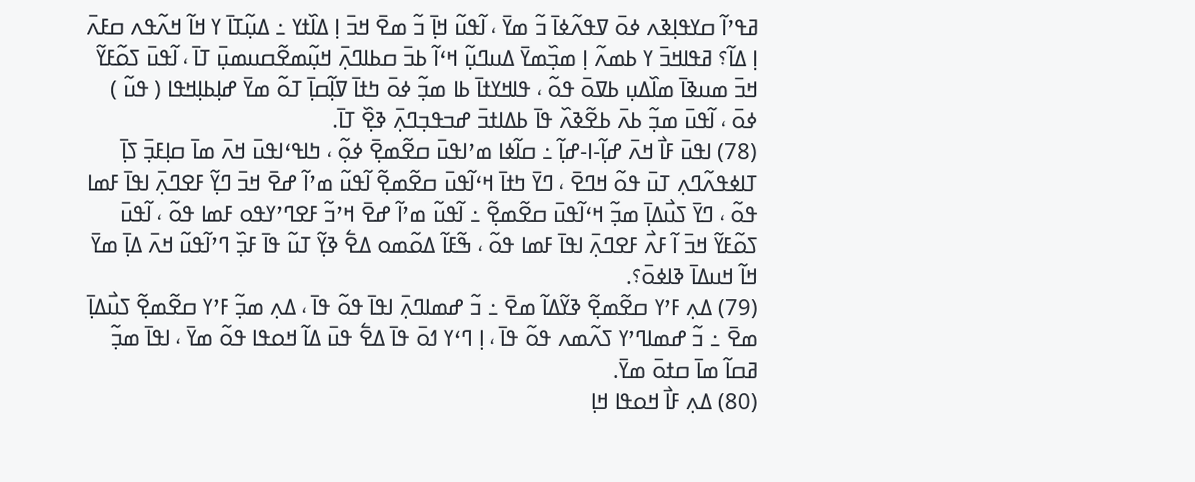ߥߟߴߊ߬ ߛߌߟߊ߲ߢߍ ߦߋ߫ ߜߟߍ߬ߦߊ߫ ߏ߬ ߘߌ߫ ، ߊ߬ߟߎ߬ ߞߊ߲߫ ߏ߬ ߘߐ߫ ߞߏ߫ ߊ߲ ߡߊ߰ߙߌ ߸ ߡߎ߲߬ߠߊ߫ ߌ ߞߊ߬ ߞߍ߬ߟߍ ߛߓߍ߫ ߊ߲ ߡߊ߬؟ ߥߟߊߞߏ߫ ߌ ߕߘߍ߬ ߊ߲ ߘߏ߲߰ߘߌ߫ ߡߎߣߎ߲߬ ߞߵߊ߬ ߕߏ߫ ߛߕߊߣߍ߲߫ ߞߎ߲߬ߘߐ߬ߛߎߘߎ߲߫ ߠߊ߫ ، ߊ߬ߟߎ߫ ߖߋ߬ߓߌ߬ ߞߏ߫ ߘߎߢߊ߫ ߘߊ߰ߡߎ߲ ߕߜߋ߫ ߟߋ߬ ، ߟߊߞߌߙߊ߫ ߕߊ ߘߏ߲߬ ߦߋ߫ ߤߙߊ߫ ߜߊ߲߬ߛߊ߲߫ ߠߋ߬ ߘߌ߫ ߝߊ߲ߕߊ߲ߞߟߊ ( ߟߎ߬ ) ߦߋ߫ ، ߊ߬ߟߎ߫ ߘߏ߲߬ ߕߍ߫ ߕߐ߬ߢߍ߰ ߟߊ߫ ߕߡߊߙߏ߫ ߝߏߟߏ߲ߣߍ߲߫ ߢߐ߲߰ ߠߊ߫.
(78) ߊߟߎ߫ ߓߊ߯ ߞߍ߫ ߝߊ߲߬-ߊ-ߝߊ߲߬ ߸ ߛߊ߬ߦߊ ߘߴߊߟߎ߫ ߛߐ߬ߘߐ߲߫ ߦߋ߲߬ ، ߤߊߟߵߊߟߎ߫ ߞߍ߫ ߘߊ߫ ߛߊ߲ߓߏ߲߫ ߖߊ߲߫ ߠߊߦߟߍ߬ߣߍ߲ ߠߎ߫ ߟߋ߬ ߞߣߐ߫ ، ߣߌ߫ ߤߙߊ߫ ߞߵߊ߬ߟߎ߫ ߛߐ߬ߘߐ߲߬ ߊ߬ߟߎ߬ ߘߴߊ߬ ߝߐ߫ ߞߏ߫ ߣߌ߲߬ ߓߐߣߍ߲߫ ߊߟߊ߫ ߓߘߊ ߟߋ߬ ، ߣߌ߫ ߖߎ߯ߡߊ߲߫ ߘߏ߲߬ ߞߵߊ߬ߟߎ߫ ߛߐ߬ߘߐ߲߬ ߸ ߊ߬ߟߎ߬ ߘߴߊ߬ ߝߐ߫ ߞߴߏ߬ ߓߐߣߴߌߟߋ ߓߘߊ ߟߋ߬ ، ߊ߬ߟߎ߫ ߖߋ߬ߓߌ߬ ߞߏ߫ ߊ߬ ߓߍ߯ ߓߐߣߍ߲߫ ߊߟߊ߫ ߓߘߊ ߟߋ߬ ، ߒ߬ߓߊ߬ ߡߋ߬ߘߋ ߡߐ߱ ߢߌ߲߬ ߠߎ߬ ߟߊ߫ ߓߏ߲߰ ߣߴߊ߬ߟߎ߬ ߞߍ߫ ߡߊ߲߫ ߘߌ߫ ߞߊ߬ ߞߎߡߊ߫ ߢߊߦߋ߫؟.
(79) ߡߍ߲ ߓߴߌ ߛߐ߬ߘߐ߲߬ ߢߌ߬ߡߊ߬ ߘߐ߫ ߸ ߏ߬ ߝߘߊߣߍ߲߫ ߊߟߊ߫ ߟߋ߬ ߟߊ߫ ، ߡߍ߲ ߘߏ߲߬ ߓߴߌ ߛߐ߬ߘߐ߲߬ ߖߎ߯ߡߊ߲߫ ߘߐ߫ ߸ ߏ߬ ߝߘߊߣߴߌ ߖߍ߬ߘߍ ߟߋ߬ ߟߊ߫ ، ߊ߲ ߣߵߌ ߗߋ߫ ߟߊ߫ ߡߐ߱ ߟߎ߫ ߡߊ߬ ߞߋߟߊ ߟߋ߬ ߘߌ߫ ، ߊߟߊ߫ ߘߏ߲߬ ߥߛߊ߬ ߘߊ߫ ߛߙߋ߫ ߘߌ߫.
(80) ߡߍ߲ ߓߊ߯ ߞߋߟߊ ߞߊ߲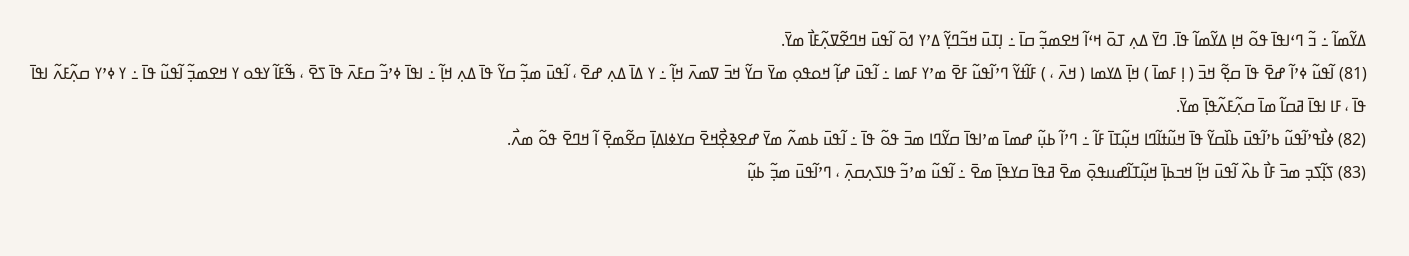ߡߌ߬ߘߊ߬ ߸ ߏ߬ ߣߵߊߟߊ߫ ߟߋ߬ ߞߊ߲ ߡߌ߬ߘߊ߬ ߟߊ߫. ߣߌ߫ ߡߍ߲ ߠߋ߫ ߞߵߊ߬ ߞߐߘߏ߲߬ ߛߊ߫ ߸ ߊ߲ߠߎ߫ ߞߏ߬ߣߌ߲߬ ߡߴߌ ߗߋ߫ ߊ߬ߟߎ߫ ߞߣߐ߬ߜߍ߲߬ߓߊ߯ ߘߌ߫.
(81) ߊ߬ߟߎ߬ ߦߴߊ߬ ߝߐ߫ ߟߊ߫ ߛߐ߲߬ ߞߏ߫ ( ߊ߲ ߓߘߊ߫ ) ߞߊ߲߫ ߡߌߘߊ ( ߞߍ߫ ، ) ߓߊ߬ߙߌ߬ ߣߴߊ߬ߟߎ߬ ߓߐ߫ ߘߴߌ ߓߘߊ ߸ ߊ߬ߟߎ߫ ߝߊ߲߬ ߞߋߟߋ߲ ߘߌ߫ ߛߌ߬ ߞߏ߫ ߜߘߍ߫ ߞߊ߲߬ ߸ ߌ ߡߊ߫ ߡߍ߲ ߝߐ߫ ، ߊ߬ߟߎ߫ ߘߏ߲߬ ߛߌ߬ ߟߊ߫ ߡߍ߲ ߞߊ߲߬ ߸ ߊߟߊ߫ ߦߴߏ߬ ߛߓߍ߫ ߟߊ߫ ߖߐ߫ ، ߒ߬ߓߊ߬ ߌߟߋ ߌ ߞߐߘߏ߲߬ ߊ߬ߟߎ߬ ߟߊ߫ ߸ ߌ ߦߴߌ ߛߍ߲߬ߓߍ߬ ߊߟߊ߫ ߟߊ߫ ، ߓߊ ߊߟߊ߫ ߥߛߊ߬ ߘߊ߫ ߛߍ߲߬ߓߍ߬ߟߊ߲߫ ߘߌ߫.
(82) ߦߊ߯ߟߴߊ߬ߟߎ߬ ߕߴߊ߬ߟߎ߫ ߕߊ߰ߛߌ߬ ߟߊ߫ ߞߎ߬ߙߊ߬ߣߊ ߞߎ߲߬ߠߊ߫ ߓߊ߬ ߸ ߣߴߊ߬ ߕߎ߲߬ ߝߘߊ߫ ߘߴߊߟߊ߫ ߛߌ߬ߣߊ ߘߏ߫ ߟߋ߬ ߟߊ߫ ߸ ߊ߬ߟߎ߫ ߕߘߍ߬ ߘߌ߫ ߝߐߢߐ߲߯ߞߐ߫ ߛߌߦߊߡߊ߲߫ ߛߐ߬ߘߐ߲߫ ߊ߬ ߞߣߐ߫ ߟߋ߬ ߘߍ߯.
(83) ߖߊ߲߬ߖߏ߲ ߘߏ߫ ߓߊ߯ ߕߍ߰ ߊ߬ߟߎ߫ ߞߊ߲߬ ߞߏߕߊ߲߫ ߞߎ߲߬ߠߊ߬ߝߎߟߋ߲߫ ߘߐ߫ ߥߟߊ߫ ߛߌߟߊ߲߫ ߘߐ߫ ߸ ߊ߬ߟߎ߬ ߘߴߏ߬ ߟߊߖߍ߲ߛߍ߲߫ ، ߣߴߊ߬ߟߎ߫ ߘߏ߲߬ ߕߎ߲߬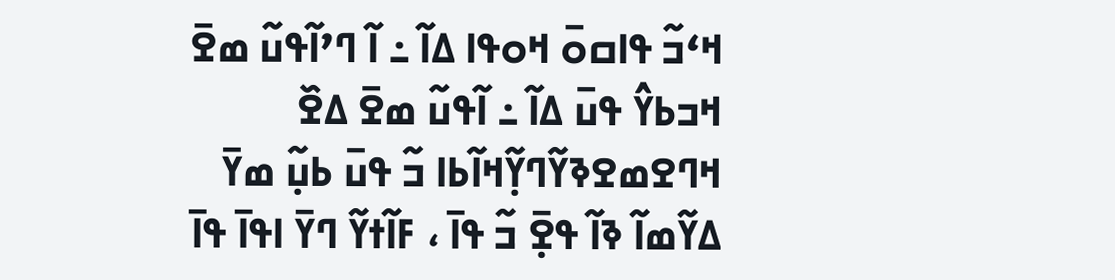ߞߵߏ߬ ߟߊߛߋ߫ ߞߋߟߊ ߡߊ߬ ߸ ߊ߬ ߣߴߊ߬ߟߎ߬ ߘߐ߫ ߞߏߕߌ߮ ߟߎ߫ ߡߊ߬ ߸ ߊ߬ߟߎ߬ ߘߐ߫ ߡߐ߰ ߞߣߐߘߐߢߌ߬ߣߌ߲߬ߞߊ߬ߕߊ ߏ߬ ߟߎ߫ ߕߎ߲߬ ߘߌ߫ ߡߌ߬ߘߊ߬ ߢߊ߬ ߟߐ߲߫ ߏ߬ ߟߊ߫ ، ߓߊ߬ߙߌ߬ ߣߌ߫ ߊߟߊ߫ ߟߊ߫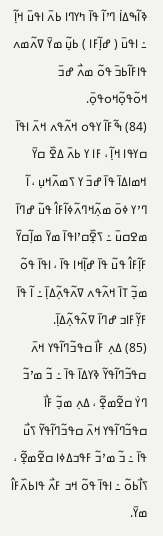ߢߊ߬ߒߡߊ߭ ߣߴߊ߬ ߟߊ߫ ߤߌߣߊ ߕߍ߫ ߊߟߎ߫ ߞߊ߲߬ ߸ ߊߟߎ߫ ( ߝߊ߲߬ߓߊ ) ߕߎ߲߬ ߘߌ߫ ߜߍ߬ߘߍ ߟߊߓߊ߬ߕߏ߫ ߟߋ߬ ߘߍ߯ ߝߏ߫ ߞߋ߬ߟߋ߲߬ߞߋߟߋ߲߫.
(84) ߒ߬ߓߊ߬ ߌߟߋ ߞߍ߬ߟߍ ߞߍ߫ ߊߟߊ߫ ߛߌߟߊ ߞߊ߲߬ ، ߓߊ ߌ ߕߍ߫ ߡߐ߰ ߛߌ߫ ߞߘߊߡߊ߫ ߟߊ߫ ߝߏ߫ ߌ ߖߘߍ߬ߞߎ߲ ، ߊ߬ ߣߴߌ ߦߋ߫ ߘߍ߲߬ߞߣߍ߬ߦߊ߬ߓߊ߮ ߟߎ߬ ߝߣߊ߫ ߘߐߛߎ߫ ߸ ߖߐ߲߰ߛߴߊߟߊ߫ ߘߌ߫ ߘߊ߲߬ߛߌ߰ ߓߊ߲߬ߓߊ߮ ߟߎ߬ ߟߊ߫ ߝߊ߲߬ߞߊ ߟߊ߫ ، ߊߟߊ߫ ߟߋ߬ ߘߏ߲߬ ߠߊ߫ ߞߍ߬ߟߍ ߜߍ߬ߟߍ߲߬ߡߊ߲߫ ߸ ߊ߬ ߟߊ߫ ߓߌ߲߬ߓߊߏ ߝߣߊ߫ ߜߍ߬ߟߍ߲߬ߡߊ߲߫.
(85) ߡߍ߲ ߓߊ߯ ߛߟߏ߬ߣߊ߬ߟߌ ߞߍ߫ ߛߟߏ߬ߣߊ߬ߟߌ߬ ߢߌߡߊ߫ ߟߊ߫ ߸ ߏ߬ ߘߴߏ߬ ߣߌ߭ ߛߐ߬ߘߐ߲߬ ، ߡߍ߲ ߘߏ߲߬ ߓߊ߯ ߛߟߏ߬ߣߊ߬ߟߌ ߞߍ߫ ߛߟߏ߬ߣߊ߬ߟߌ߬ ߖߎ߯ ߟߊ߫ ߸ ߏ߬ ߘߴߏ߬ ߓߟߏߡߦߊ ߛߐ߬ߘߐ߲߬ ، ߖߊ߯ߕߋ߬ ߸ ߊߟߊ߫ ߟߋ߬ ߞߏ ߓߍ߯ ߟߊߕߍ߰ߓߊ߮ ߘߌ߫.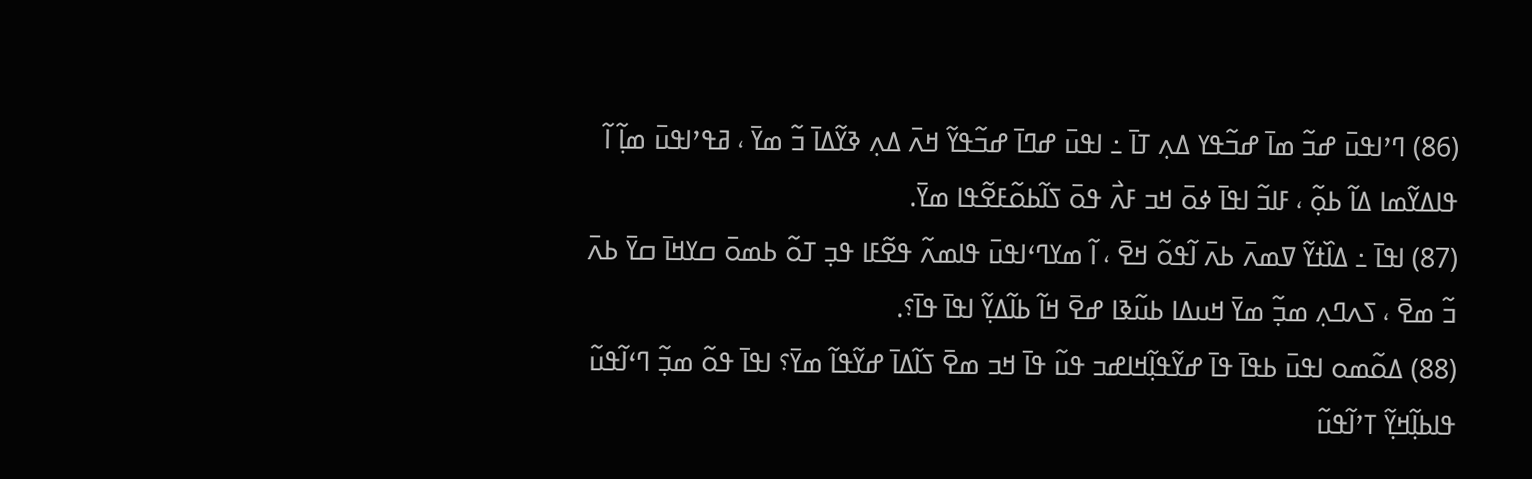(86) ߣߴߊߟߎ߫ ߝߏ߬ ߘߊ߫ ߝߏ߬ߟߌ ߡߍ߲ ߠߊ߫ ߸ ߊߟߎ߫ ߝߣߊ߫ ߝߏ߬ߟߌ߬ ߞߍ߫ ߡߍ߲ ߢߌ߬ߡߊ߫ ߏ߬ ߘߌ߫ ، ߥߟߴߊߟߎ߫ ߘߊ߲߬ ߊ߬ ߟߊߡߌ߬ߘߊ ߡߊ߬ ߕߋ߲߬ ، ߓߊߏ߬ ߊߟߊ߫ ߦߋ߫ ߞߏ ߓߍ߯ ߟߋ߫ ߖߊ߬ߕߋ߬ߓߐ߬ߟߊ ߘߌ߫.
(87) ߊߟߊ߫ ߸ ߡߊ߰ߙߌ߬ ߜߘߍ߫ ߕߍ߫ ߊ߬ߟߋ߬ ߞߐ߫ ، ߊ߬ ߘߌߣߵߊߟߎ߫ ߟߊߘߍ߬ ߟߐ߬ߓߊ ߟߏ߲ ߠߋ߬ ߕߘߋ߫ ߛߌߞߊ߫ ߛߌ߫ ߕߍ߫ ߏ߬ ߘߐ߫ ، ߖߍߣߍ߲ ߘߏ߲߬ ߘߌ߫ ߞߎߡߊ ߕߎ߬ߢߊ ߝߐ߫ ߞߊ߬ ߕߊ߬ߡߌ߲߬ ߊߟߊ߫ ߟߊ߫؟.
(88) ߡߋ߬ߘߋ ߊߟߎ߫ ߕߟߊ߫ ߟߊ߫ ߝߌ߬ߟߊ߲߬ߞߊߝߏ ߟߎ߬ ߟߊ߫ ߞߏ ߘߐ߫ ߖߊ߬ߡߊ߫ ߝߌ߬ߟߊ߬ ߘߌ߫؟ ߊߟߊ߫ ߟߋ߬ ߘߏ߲߬ ߣߵߊ߬ߟߎ߬ ߟߊߕߊ߲߬ߞߌ߲߬ ߠߴߊ߬ߟߎ߬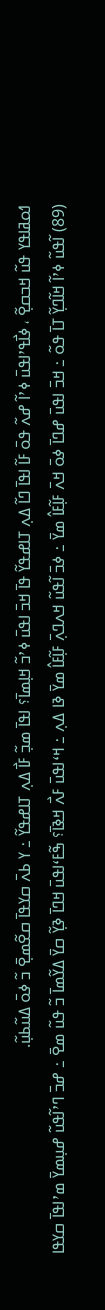ߗߋߥߊߟߌ ߟߎ߬ ߞߏߛߐ߲߬ ، ߦߊ߯ߟߴߊߟߎ߫ ߦߴߊ߬ ߝߍ߬ ߟߋ߫ ߓߊ߬ ߊߟߊ߫ ߣߊ߬ ߡߍ߲ ߠߊߝߟߌ߬ ߟߊ߫ ߞߏ߫ ߊߟߎ߫ ߦߴߏ߬ ߞߊ߲ߘߊ߫؟ ߊߟߊ߫ ߘߏ߲߬ ߓߊ߯ ߡߍ߲ ߠߊߝߟߌ߬ ߸ ߌ ߕߍ߫ ߛߌߟߊ߫ ߛߐ߬ߘߐ߲߫ ߏ߬ ߦߋ߫ ߡߎ߬ߕߎ߲߬.
(89) ߊ߬ߟߎ߬ ߦߴߊ߬ ߞߊ߬ߣߌ߲߬ ߠߊ߫ ߟߋ߬ ߸ ߞߏ߫ ߊߟߎ߫ ߝߣߊ߫ ߦߋ߫ ߞߍ߫ ߓߊ߲߬ߓߊ߮ ߘߌ߫ ߸ ߦߏ߫ ߊ߬ߟߎ߬ ߞߍߣߍ߲߫ ߓߊ߲߬ߓߊ߮ ߘߌ߫ ߢߊ ߡߍ߲ ߸ ߞߵߊߟߎ߫ ߓߍ߯ ߞߢߊ߫؟ ߒ߬ߓߵߊߟߎ߫ ߞߣߊ߫ ߢߌ߲߬ ߛߌ߫ ߡߌ߬ߘߊ߫ ߏ߬ ߟߎ߬ ߘߐ߫ ߸ ߝߏ߫ ߣߴߊ߬ߟߎ߬ ߝߎ߲ߘߌ߫ ߘߴߊߟߊ߫ ߛߌߟߊ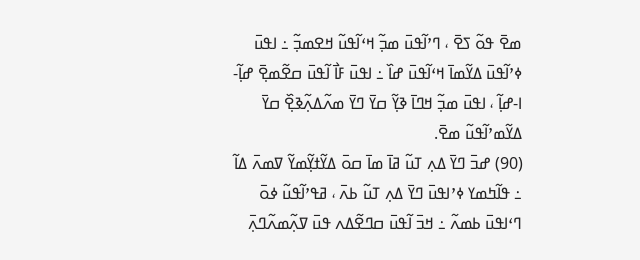ߘߐ߫ ߟߋ߬ ߖߐ߫ ، ߣߴߊ߬ߟߎ߫ ߘߏ߲߬ ߞߵߊ߬ߟߎ߬ ߞߐߘߏ߲߬ ߸ ߊߟߎ߫ ߦߴߊ߬ߟߎ߫ ߡߌ߬ߘߊ߫ ߞߵߊ߬ߟߎ߫ ߝߊ߰ ߸ ߊߟߎ߫ ߓߊ߯ ߊ߬ߟߎ߫ ߛߐ߬ߘߐ߲߫ ߝߊ߲߬-ߊ-ߝߊ߲߬ ، ߊߟߎ߫ ߘߏ߲߬ ߞߣߊ߫ ߢߌ߲߬ ߛߌ߫ ߣߌ߫ ߘߍ߬ߡߍ߲߬ߢߐ߲߰ ߛߌ߫ ߡߌ߬ߘߴߊ߬ߟߎ߬ ߘߐ߫.
(90) ߝߏ߫ ߣߌ߫ ߡߍ߲ ߠߎ߬ ߥߊ߫ ߘߊ߫ ߛߋ߫ ߡߌ߬ߙߌ߲߬ߘߌ߬ ߜߘߍ߫ ߡߊ߬ ߸ ߟߊ߬ߤߘߌ ߦߴߊߟߎ߫ ߣߌ߫ ߡߍ߲ ߠߎ߬ ߕߍ߫ ، ߥߟߴߊ߬ߟߎ߬ ߦߋ߫ ߣߵߊߟߎ߫ ߕߘߍ߬ ߸ ߞߏ߫ ߊ߬ߟߎ߫ ߛߣߐ߬ߡߍ ߟߎ߫ ߜߍ߲߬ߘߍ߬ߣߍ߲߫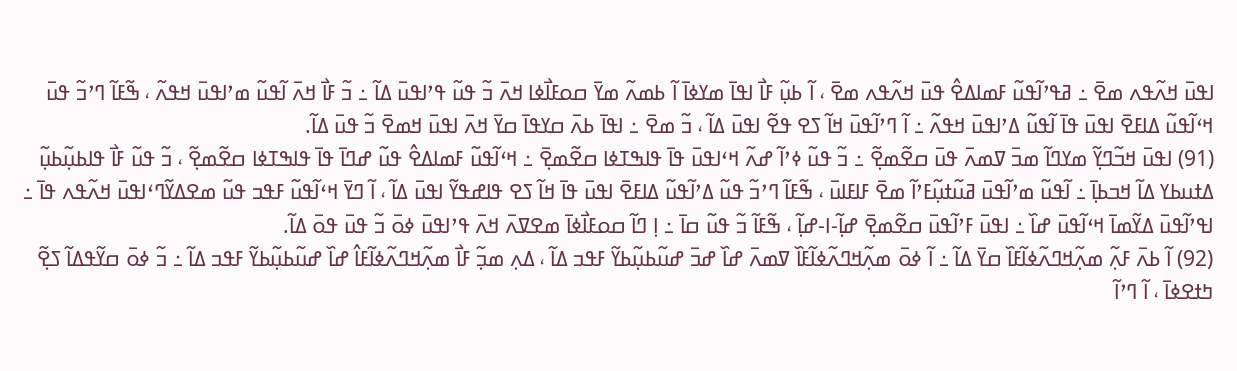ߊߟߎ߫ ߞߍ߬ߟߍ ߘߐ߫ ߸ ߥߟߴߊ߬ߟߎ߬ ߓߘߊߡߐ߮ ߟߎ߫ ߞߍ߬ߟߍ ߘߐ߫ ، ߊ߬ ߕߎ߲߬ ߓߊ߯ ߊߟߊ߫ ߘߌߦߊ߫ ߊ߬ ߕߘߍ߬ ߘߌ߫ ߛߋߓߊ߯ߦߊ ߞߍ߫ ߏ߬ ߟߎ߬ ߟߴߊߟߎ߫ ߡߊ߬ ߸ ߏ߬ ߓߊ߯ ߞߍ߫ ߊ߬ߟߎ߬ ߘߴߊߟߎ߫ ߞߟߍ߬ ، ߒ߬ߓߊ߬ ߣߴߏ߬ ߟߎ߫ ߞߵߊ߬ߟߎ߬ ߡߊߓߐ߫ ߊߟߎ߫ ߟߊ߫ ߊ߬ߟߎ߬ ߡߴߊߟߎ߫ ߞߟߍ߬ ߸ ߊ߬ ߣߴߊ߬ߟߎ߫ ߞߊ߬ ߖߐ ߟߐ߬ ߊߟߎ߫ ߡߊ߬ ، ߏ߬ ߘߐ߫ ߸ ߊߟߊ߫ ߕߍ߫ ߛߌߟߊ߫ ߛߌ߫ ߞߍ߫ ߊߟߎ߫ ߞߘߐ߫ ߏ߬ ߟߎ߫ ߡߊ߬.
(91) ߊߟߎ߫ ߞߏ߬ߣߌ߲߬ ߘߌߣߊ߬ ߘߏ߫ ߜߘߍ߫ ߟߎ߫ ߛߐ߬ߘߐ߲߬ ߸ ߏ߬ ߟߎ߬ ߦߴߊ߬ ߝߍ߬ ߞߵߊߟߎ߫ ߟߊ߫ ߟߊߒߠߦߊ ߛߐ߬ߘߐ߲߫ ߸ ߞߵߊ߬ߟߎ߬ ߓߘߊߡߐ߮ ߟߎ߬ ߝߣߊ߫ ߟߊ߫ ߟߊߒߠߦߊ ߛߐ߬ߘߐ߲߬ ، ߏ߬ ߟߎ߬ ߓߊ߯ ߟߊߕߎ߲߬ߕߎ߲߬ ߡߙߎߕߌ ߡߊ߬ ߞߏߕߊ߲߫ ߸ ߊ߬ߟߎ߬ ߘߴߊ߬ߟߎ߫ ߥߎ߬ߙߎ߲߬ߓߴߊ߬ ߘߐ߫ ߓߊߓߊߎ߫ ، ߒ߬ߓߊ߬ ߣߴߏ߬ ߟߎ߬ ߡߴߊ߬ߟߎ߬ ߡߊߓߐ߫ ߊߟߎ߫ ߟߊ߫ ߞߊ߬ ߖߐ ߟߊߝߟߌ߬ ߊߟߎ߫ ߡߊ߬ ، ߊ߬ ߣߌ߫ ߞߵߊ߬ߟߎ߬ ߓߟߏ ߟߎ߬ ߘߐߡߌ߬ߣߵߊߟߎ߫ ߞߍ߬ߟߍ ߟߊ߫ ߸ ߊߟߴߊ߬ߟߎ߫ ߡߌ߬ߘߊ߫ ߞߵߊ߬ߟߎ߫ ߝߊ߰ ߸ ߊߟߎ߫ ߓߴߊ߬ߟߎ߫ ߛߐ߬ߘߐ߲߫ ߝߊ߲߬-ߊ-ߝߊ߲߬ ، ߒ߬ߓߊ߬ ߏ߬ ߟߎ߬ ߛߊ߫ ߸ ߊ߲ ߣߊ߬ ߛߋߓߊ߯ߦߊ߫ ߘߐߜߍ߫ ߞߍ߫ ߟߴߊߟߎ߫ ߦߋ߫ ߏ߬ ߟߎ߫ ߟߋ߫ ߡߊ߬.
(92) ߊ߬ ߕߍ߫ ߓߍ߲߬ ߘߍ߲߬ߞߣߍ߬ߦߊ߬ߓߊ߰ ߛߌ߫ ߡߊ߬ ߸ ߊ߬ ߦߋ߫ ߘߍ߲߬ߞߣߍ߬ߦߊ߬ߓߊ߰ ߜߘߍ߫ ߝߊ߰ ߝߏ߫ ߝߎ߬ߕߎ߲߬ߕߌ߬ ߓߟߏ ߡߊ߬ ، ߡߍ߲ ߘߏ߲߬ ߓߊ߯ ߘߍ߲߬ߞߣߍ߬ߦߊ߬ߓߊ߮ ߝߊ߰ ߝߎ߬ߕߎ߲߬ߕߌ߬ ߓߟߏ ߡߊ߬ ߸ ߏ߬ ߦߋ߫ ߛߌ߬ߟߡߊ߬ ߖߐ߲߬ ߤߙߐߦߊ߫ ، ߊ߬ ߣߴߊ߬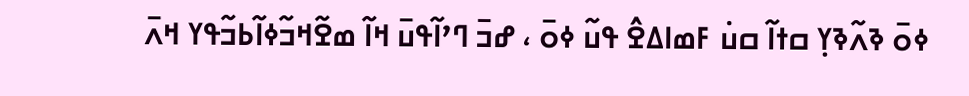ߦߋ߫ ߢߍ߬ߢߌ߲ ߛߙߊ߬ ߛߎ߭ ߓߘߊߡߐ߮ ߟߎ߬ ߦߋ߫ ، ߝߏ߫ ߣߴߊ߬ߟߎ߫ ߞߊ߬ ߘߐ߬ߞߏ߬ߦߊ߬ߕߏ߬ߟߌ ߞߍ߫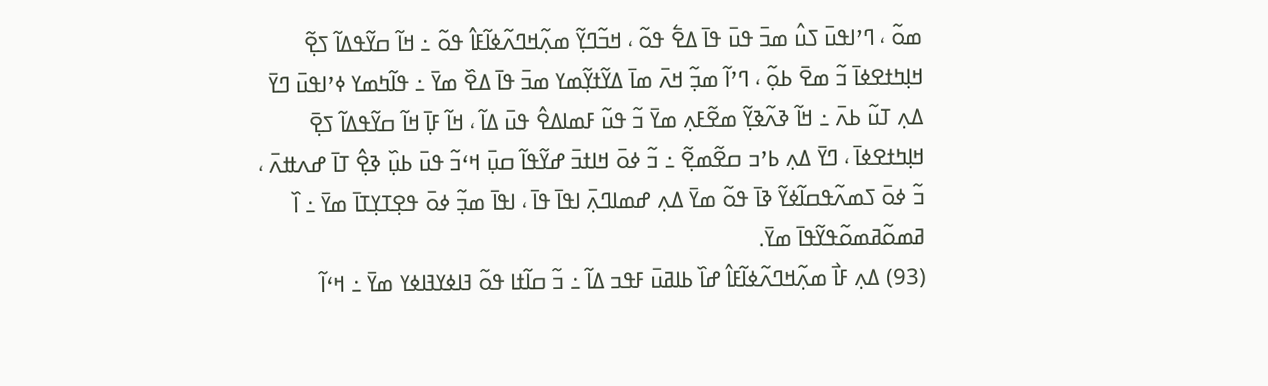ߘߋ߬ ، ߣߴߊߟߎ߫ ߖߎ߮ ߘߏ߫ ߟߎ߫ ߟߊ߫ ߡߐ߱ ߟߋ߬ ، ߞߏ߬ߣߌ߲߬ ߘߍ߲߬ߞߣߍ߬ߦߊ߬ߓߊ߮ ߟߋ߬ ߸ ߞߊ߬ ߛߌ߬ߟߡߊ߬ ߖߐ߲߬ ߞߊ߲ߤߙߐߦߊ߫ ߏ߬ ߘߐ߫ ߕߋ߲߬ ، ߣߴߊ߬ ߘߏ߲߬ ߞߍ߫ ߘߊ߫ ߡߌ߬ߙߌ߲߬ߘߌ ߘߏ߫ ߟߊ߫ ߡߐ߰ ߘߌ߫ ߸ ߟߊ߬ߤߘߌ ߦߴߊߟߎ߫ ߣߌ߫ ߡߍ߲ ߠߎ߬ ߕߍ߫ ߸ ߞߊ߬ ߢߍ߬ߢߌ߲߬ ߘߐ߬ߓߍ߲ ߘߌ߫ ߏ߬ ߟߎ߬ ߓߘߊߡߐ߮ ߟߎ߫ ߡߊ߬ ، ߞߊ߬ ߓߊ߲߫ ߞߊ߬ ߛߌ߬ߟߡߊ߬ ߖߐ߲߫ ߞߊ߲ߤߙߐߦߊ߫ ، ߣߌ߫ ߡߍ߲ ߕߴߏ ߛߐ߬ߘߐ߲߬ ߸ ߏ߬ ߦߋ߫ ߞߊߙߏ߫ ߝߌ߬ߟߊ߬ ߛߎ߲߫ ߞߵߏ߬ ߟߎ߫ ߕߎ߲߰ ߢߐ߲߮ ߠߊ߫ ߝߍߚߍ߫ ، ߏ߬ ߦߋ߫ ߖߘߍ߬ߟߛߊ߬ߦߌ߬ ߢߊ߫ ߟߋ߬ ߘߌ߫ ߡߍ߲ ߝߘߊߣߍ߲߫ ߊߟߊ߫ ߟߊ߫ ، ߊߟߊ߫ ߘߏ߲߬ ߦߋ߫ ߟߐ߲ߠߌ߲ߠߊ߫ ߘߌ߫ ߸ ߊ߰ ߥߘߋ߬ߥߘߋ߬ߟߌ߬ߟߊ߫ ߘߌ߫.
(93) ߡߍ߲ ߓߊ߯ ߘߍ߲߬ߞߣߍ߬ߦߊ߬ߓߊ߮ ߝߊ߰ ߕߊߥߎ߫ ߓߟߏ ߡߊ߬ ߸ ߏ߬ ߛߊ߬ߙߊ ߟߋ߬ ߔߊߦߌߔߊߦߌ ߘߌ߫ ߸ ߞߵߊ߬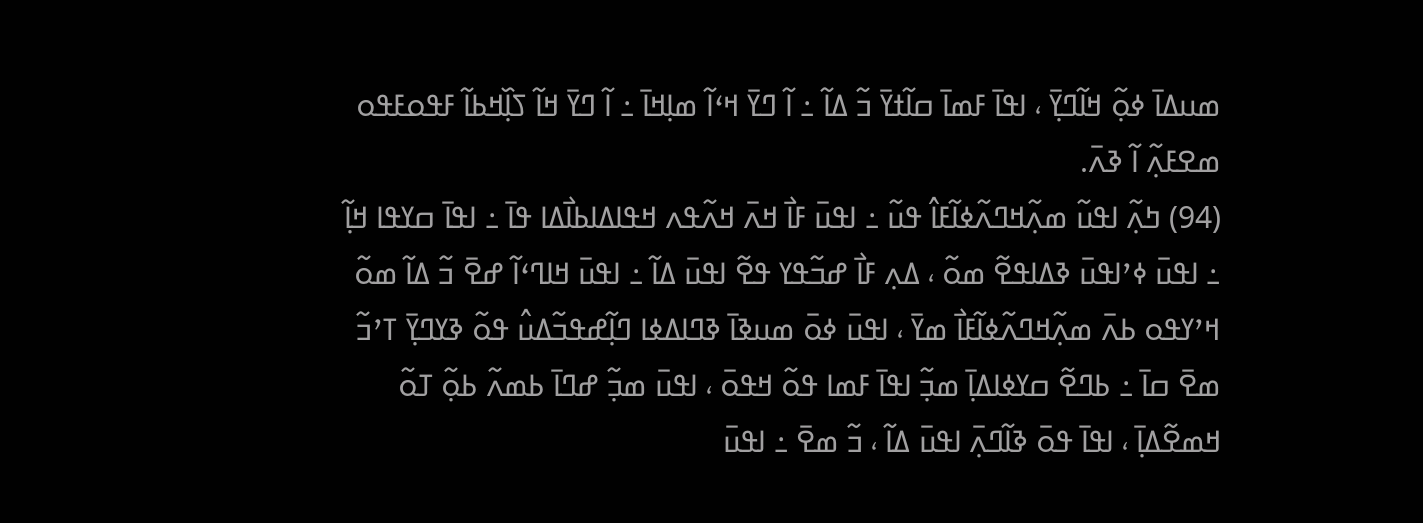ߘߎߡߊ߫ ߦߋ߲߬ ߞߊ߬ߣߌ߲߫ ، ߊߟߊ߫ ߓߘߊ߫ ߛߊ߬ߙߌ߫ ߏ߬ ߡߊ߬ ߸ ߊ߬ ߣߌ߫ ߞߵߊ߬ ߘߊ߲ߞߊ߫ ߸ ߊ߬ ߣߌ߫ ߞߊ߬ ߖߊ߲߰ߞߕߊ߬ ߓߟߋߓߟߋ ߘߐߓߍ߲߬ ߊ߬ ߢߍ߫.
(94) ߤߍ߲߬ ߊߟߎ߬ ߘߍ߲߬ߞߣߍ߬ߦߊ߬ߓߊ߮ ߟߎ߬ ߸ ߊߟߎ߫ ߓߊ߯ ߞߍ߫ ߞߍ߬ߟߍ ߞߟߊߡߊߕߊ߯ߡߊ ߟߊ߫ ߸ ߊߟߊ߫ ߛߌߟߊ ߞߊ߲߬ ߸ ߊߟߎ߫ ߦߴߊߟߎ߫ ߢߡߊߟߐ߬ ߘߋ߬ ، ߡߍ߲ ߓߊ߯ ߝߏ߬ߟߌ ߟߐ߬ ߊߟߎ߫ ߡߊ߬ ߸ ߊߟߎ߫ ߞߊߣߵߊ߬ ߝߐ߫ ߏ߬ ߡߊ߬ ߘߋ߬ ߞߴߌߟߋ ߕߍ߫ ߘߍ߲߬ߞߣߍ߬ߦߊ߬ߓߊ߯ ߘߌ߫ ، ߊߟߎ߫ ߦߋ߫ ߘߎߢߊ߫ ߢߣߊߡߦߊ ߣߊ߲߬ߝߟߏ߬ߡߎ߮ ߟߋ߬ ߢߌߣߌ߲߫ ߠߴߏ߬ ߘߐ߫ ߛߊ߫ ߸ ߕߣߐ߬ ߛߌߦߊߡߊ߲߫ ߘߏ߲߬ ߊߟߊ߫ ߓߘߊ ߟߋ߬ ߞߟߋ߫ ، ߊߟߎ߫ ߘߏ߲߬ ߝߣߊ߫ ߕߘߍ߬ ߕߋ߲߬ ߠߋ߬ ߞߘߐ߬ߡߊ߲߫ ، ߊߟߊ߫ ߟߋ߫ ߢߊ߬ߣߍ߲߫ ߊߟߎ߫ ߡߊ߬ ، ߏ߬ ߘߐ߫ ߸ ߊߟߎ߫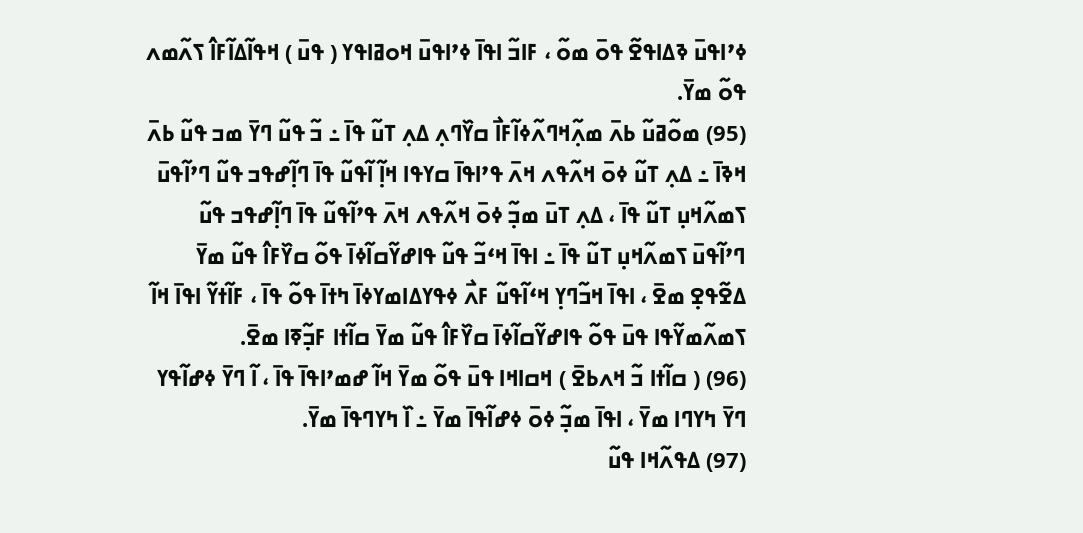ߦߴߊߟߎ߫ ߢߡߊߟߐ߬ ߟߋ߫ ߘߋ߬ ، ߓߊߏ߬ ߊߟߊ߫ ߦߴߊߟߎ߫ ߞߋߥߊߟߌ ( ߟߎ߫ ) ߞߟߊ߬ߡߊ߬ߓߊ߮ ߖߍ߬ߘߍ ߟߋ߬ ߘߌ߫.
(95) ߘߋ߬ߥߎ߬ ߕߍ߫ ߘߍ߲߬ߞߣߍ߬ߦߊ߬ߓߊ߯ ߛߌ߰ߣߍ߲ ߡߍ߲ ߠߎ߬ ߟߊ߫ ߸ ߏ߬ ߟߎ߬ ߣߌ߫ ߘߏ ߟߎ߬ ߕߍ߫ ߞߢߊ߫ ߸ ߡߍ߲ ߠߎ߬ ߦߋ߫ ߞߍ߬ߟߍ ߞߍ߫ ߟߴߊߟߊ߫ ߛߌߟߊ ߞߊ߲߬ ߊ߬ߟߎ߬ ߟߊ߫ ߣߊ߲߬ߝߟߏ ߟߎ߬ ߣߴߊ߬ߟߎ߫ ߖߘߍ߬ߞߎ߲ ߠߎ߬ ߟߊ߫ ، ߡߍ߲ ߠߎ߫ ߘߏ߲߬ ߦߋ߫ ߞߍ߬ߟߍ ߞߍ߫ ߟߴߊ߬ߟߎ߬ ߟߊ߫ ߣߊ߲߬ߝߟߏ ߟߎ߬ ߣߴߊ߬ߟߎ߫ ߖߘߍ߬ߞߎ߲ ߠߎ߬ ߟߊ߫ ߸ ߊߟߊ߫ ߞߵߏ߬ ߟߎ߬ ߟߊߝߌ߬ߛߊ߬ߦߊ߫ ߟߋ߬ ߛߌ߰ߓߊ߮ ߟߎ߬ ߘߌ߫ ߡߐ߬ߟߐ߲ ߘߐ߫ ، ߊߟߊ߫ ߞߏ߬ߣߌ߲ ߞߵߊ߬ߟߎ߬ ߓߍ߯ ߦߟߌߡߊߘߌߦߊ߫ ߤߙߊ߫ ߟߋ߬ ߟߊ߫ ، ߓߊ߬ߙߌ߬ ߊߟߊ߫ ߞߊ߬ ߖߘߍ߬ߘߌ߬ߟߊ ߟߎ߫ ߟߋ߬ ߟߊߝߌ߬ߛߊ߬ߦߊ߫ ߛߌ߰ߓߊ߮ ߟߎ߬ ߘߌ߫ ߛߊ߬ߙߊ ߓߏ߲߬ߧߊ ߘߐ߫.
(96) ( ߛߊ߬ߙߊ ߏ߬ ߞߍߕߐ߫ ) ߞߛߊߞߊ ߟߎ߫ ߟߋ߬ ߘߌ߫ ߞߊ߬ ߝߘߴߊߟߊ߫ ߟߊ߫ ، ߊ߬ ߣߌ߫ ߦߝߊ߬ߟߌ ߣߌ߫ ߤߌߣߊ ߘߌ߫ ، ߊߟߊ߫ ߘߏ߲߬ ߦߋ߫ ߦߝߊ߬ߟߊ߫ ߘߌ߫ ߸ ߊ߰ ߤߌߣߟߊ߫ ߘߌ߫.
(97) ߡߟߍ߬ߞߊ ߟߎ߬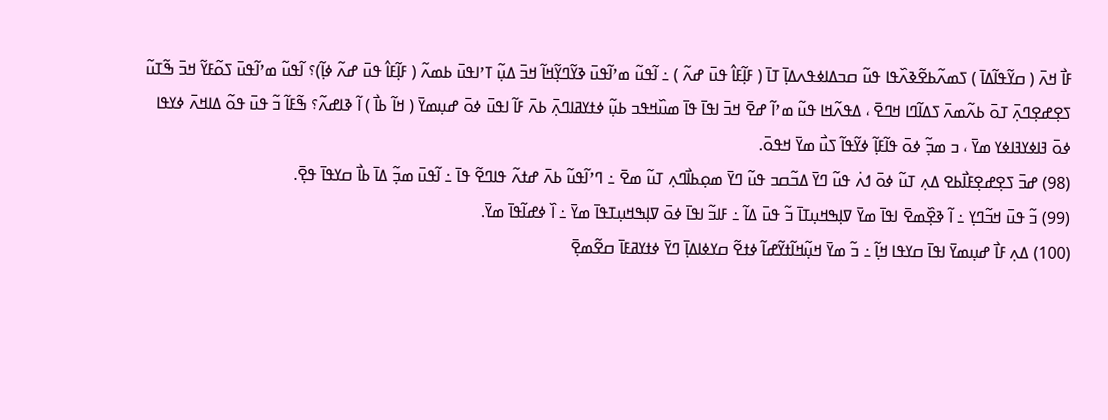ߓߊ߯ ߞߍ߫ ( ߛߌ߬ߟߊ߬ߡߊ߫ ) ߖߘߍ߬ߕߐ߬ߢߍ߰ߟߊ ߟߎ߬ ߛߏߡߊߦߟߍߡߊ߲߫ ߠߊ߫ ( ߓߊ߲߬ߓߊ߮ ߟߎ߫ ߝߍ߬ ) ߸ ߊ߬ߟߎ߬ ߘߴߊ߬ߟߎ߫ ߢߌ߬ߣߌ߲߬ߞߊ߬ ߞߏ߫ ߡߎ߲߬ ߠߴߊߟߎ߫ ߕߘߍ߬ ( ߓߊ߲߬ߓߊ߮ ߟߎ߫ ߝߍ߬ ߦߊ߲߬)؟ ߊ߬ߟߎ߬ ߘߴߊ߬ߟߎ߫ ߖߋ߬ߓߌ߬ ߞߏ߫ ߒ߬ߠߎ߬ ߖߐ߲ߝߐ߲ߣߍ߲߫ ߠߋ߫ ߕߍ߬ߘߍ߫ ߖߡߊ߬ߣߊ ߞߣߐ߫ ، ߡߟߍ߬ߞߊ ߟߎ߬ ߘߴߊ߬ ߝߐ߫ ߞߏ߫ ߊߟߊ߫ ߟߊ߫ ߘߎ߰ߞߟߏ ߕߎ߲߬ ߦߙߌߥߊߣߍ߲߫ ߕߍ߫ ߓߊ߬ ߊߟߎ߫ ߦߋ߫ ߝߎ߲ߘߌ߫ ( ߞߊ߬ ߕߊ߯ ) ߊ߬ ߢߊߝߍ߬؟ ߒ߬ߓߊ߬ ߏ߬ ߟߎ߫ ߟߋ߬ ߡߊߞߍ߫ ߦߌߟߊ ߦߋ߫ ߔߊߦߌߔߊߦߌ ߘߌ߫ ، ߏ ߘߏ߲߬ ߦߋ߫ ߟߊ߬ߓߊ߲߬ ߦߌ߬ߟߊ߬ ߖߎ߯ ߘߌ߫ ߞߟߋ߫.
(98) ߝߏ߫ ߖߐ߲ߝߐ߲ߓߊ߯ߕߐ ߡߍ߲ ߠߎ߬ ߦߋ߫ ߗߍ߭ ߟߎ߬ ߣߌ߫ ߡߏ߬ߛߏ ߟߎ߬ ߣߌ߫ ߘߋ߲ߕߊ߯ߣߍ߲ ߠߎ߬ ߘߐ߫ ߸ ߣߴߊ߬ߟߎ߬ ߕߍ߫ ߝߙߍ߬ ߟߊߣߐ߬ ߟߊ߫ ߸ ߊ߬ߟߎ߫ ߘߏ߲߬ ߡߊ߫ ߕߊ߯ ߛߌߟߊ߫ ߟߐ߲߫.
(99) ߏ߬ ߟߎ߫ ߞߏ߬ߣߌ߲ ߸ ߊ߬ ߢߐ߲߰ߘߐ߫ ߊߟߊ߫ ߘߌ߫ ߜߊ߲ߒߞߎ߲ߠߊ߫ ߏ߬ ߟߎ߫ ߡߊ߬ ߸ ߓߊߏ߬ ߊߟߊ߫ ߦߋ߫ ߜߊ߲ߒߞߎ߲ߠߟߊ߫ ߘߌ߫ ߸ ߊ߰ ߦߝߊ߬ߟߊ߫ ߘߌ߫.
(100) ߡߍ߲ ߓߊ߯ ߝߎ߲ߘߌ߫ ߊߟߊ߫ ߛߌߟߊ ߞߊ߲߬ ߸ ߏ߬ ߘߌ߫ ߞߎ߲߬ߞߊ߬ߙߌ߬ߝߊ߬ ߦߙߐ߬ ߛߌߦߊߡߊ߲߫ ߣߌ߫ ߦߙߌߥߓߊ߫ ߛߐ߬ߘߐ߲߫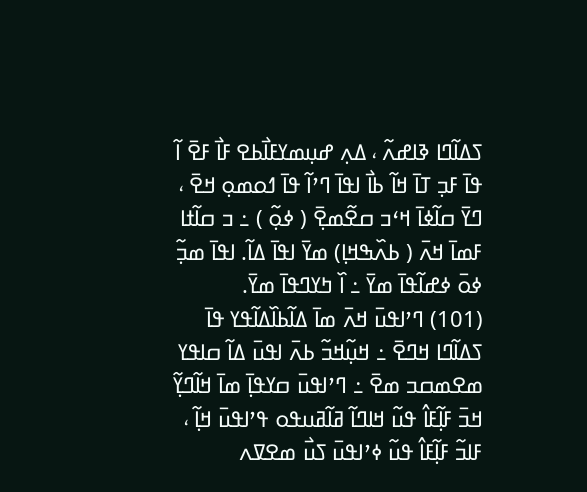ߖߡߊ߬ߣߊ ߢߊߝߍ߬ ، ߡߍ߲ ߝߎ߲ߘߌߓߊ߯ߕߐ ߓߊ߯ ߓߐ߫ ߊ߬ ߟߊ߫ ߓߏ߲ ߠߊ߫ ߞߊ߬ ߕߊ߯ ߊߟߊ߫ ߣߴߊ߬ ߟߊ߫ ߗߋߘߋ߲ ߞߐ߫ ، ߣߌ߫ ߛߊ߬ߦߊ߫ ߞߵߏ ߛߐ߬ߘߐ߲߫ ( ߦߋ߲߬ ) ߸ ߏ ߛߊ߬ߙߊ ߓߘߊ߫ ߞߍ߫ ( ߕߍ߰ߒߞߊ߲) ߘߌ߫ ߊߟߊ߫ ߡߊ߬. ߊߟߊ߫ ߘߏ߲߬ ߦߋ߫ ߦߝߊ߬ߟߊ߫ ߘߌ߫ ߸ ߊ߰ ߤߌߣߟߊ߫ ߘߌ߫.
(101) ߣߴߊߟߎ߫ ߞߍ߫ ߘߊ߫ ߡߊ߬ߕߊ߰ߡߊ߬ߟߌ ߟߊ߫ ߖߡߊ߬ߣߊ ߞߣߐ߫ ߸ ߞߎ߲߬ߞߏ߬ ߕߍ߫ ߊߟߎ߫ ߡߊ߬ ߛߊߟߌ ߘߐߘߛߏ ߘߐ߫ ߸ ߣߴߊߟߎ߫ ߛߌߟߊ߲߫ ߘߊ߫ ߞߊ߬ߣߌ߲߬ ߞߏ߫ ߓߊ߲߬ߓߊ߮ ߟߎ߬ ߞߊߣߊ߬ ߥߊ߬ߥߎߟߋ ߟߴߊߟߎ߫ ߞߊ߲߬ ، ߓߊߏ߬ ߓߊ߲߬ߓߊ߮ ߟߎ߬ ߦߴߊߟߎ߫ ߖߎ߯ ߘߐߜߍ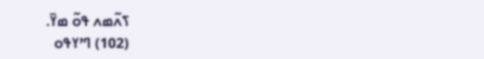ߖߍ߬ߘߍ ߟߋ߬ ߘߌ߫.
(102) ߣߴߌߟߋ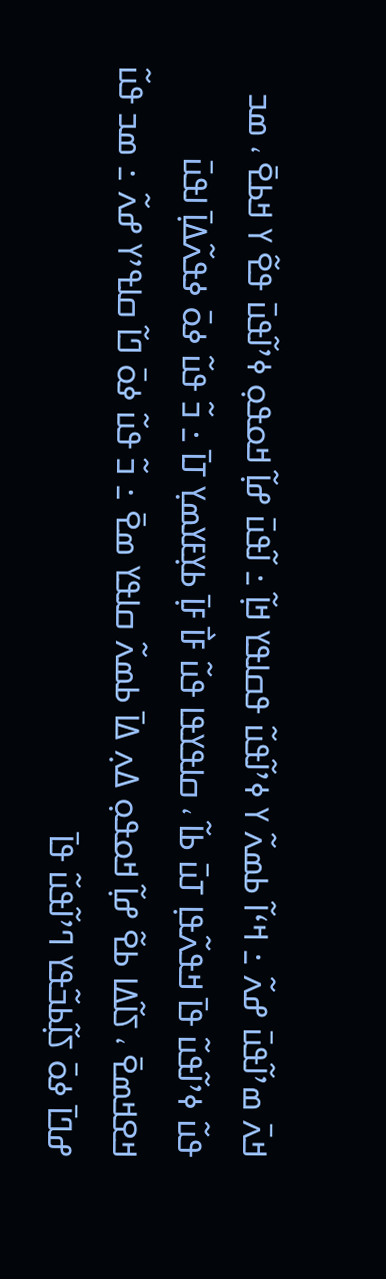ߞߍ߫ ߘߴߊ߬ߟߎ߫ ߝߍ߬ ߸ ߞߵߊ߬ ߕߘߍ߬ ߌ ߦߴߊ߬ߟߎ߬ ߟߛߊߟߌ ߞߊ߲߬ ߸ ߊ߬ߟߎ߫ ߝߊ߲߬ ߞߋߟߋ߲ ߦߴߊ߬ߟߎ߫ ߟߐ߬ ߌ ߞߕߐ߫ ، ߘߏ ߟߎ߬ ߦߴߊ߬ߟߎ߬ ߟߊ߫ ߞߟߍ߬ߟߊ߲ ߠߎ߫ ߕߊ߬ ، ߛߊߟߌߟߊ ߟߎ߬ ߓߊ߯ ߓߊ߲߫ ߕߌ߲ߓߌߘߌ߲ ߠߊ߫ ߸ ߏ߬ ߟߎ߬ ߦߋ߫ ߦߟߍ߬ߡߊ߲߫ ߊߟߎ߫ ߞߐߞߘߐ߫ ، ߖߊ߬ߡߊ ߕߐ߬ ߝߊ߲߬ ߞߋߟߋ߲ ߡߍ߲ ߡߊ߫ ߕߘߍ߬ ߛߊߟߌ ߘߐ߫ ߸ ߏ߬ ߟߎ߬ ߦߋ߫ ߣߊ߬ ߛߊߟߴߌ ߝߍ߬ ߸ ߘߏ ߟߎ߬ ߝߣߊ߫ ߦߋ߫ ߖߊ߲߬ߕߏ߬ߟߌ ߣߴߊ߬ߟߎ߬ ߟߊ߫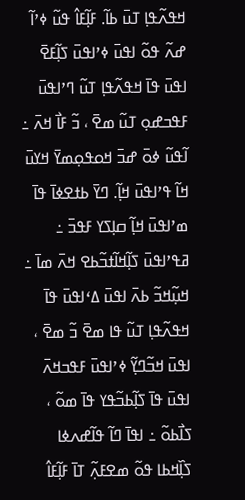ߞߟߍ߬ߟߊ߲ ߠߎ߫ ߕߊ߬. ߓߊ߲߬ߓߊ߮ ߟߎ߬ ߦߴߊ߬ ߝߍ߬ ߟߋ߬ ߊߟߎ߫ ߦߴߊߟߎ߫ ߖߊ߲߬ߓߐ߫ ߊߟߎ߫ ߟߊ߫ ߞߟߍ߬ߟߊ߲ ߠߎ߬ ߣߴߊߟߎ߫ ߓߟߏߝߋ߲ ߠߎ߬ ߘߐ߫ ، ߏ߬ ߓߊ߯ ߞߍ߫ ߸ ߊ߬ߟߎ߬ ߦߋ߫ ߝߏ߫ ߞߋߟߋ߲ߘߌ߫ ߞߌߎ߫ ߞߊ߬ ߟߴߊߟߎ߫ ߞߊ߲߬. ߣߌ߫ ߕߙߐߦߊ߫ ߟߊ߫ ߘߴߊߟߎ߫ ߞߊ߲߬ ߛߊ߲ߖߌ ߓߟߏ߫ ߸ ߥߟߴߊߟߎ߫ ߖߊ߲߬ߞߊ߬ߙߏ߬ߕߐ ߞߍ߫ ߘߊ߫ ߸ ߞߎ߲߬ߞߏ߬ ߕߍ߫ ߊߟߎ߫ ߡߵߊߟߎ߫ ߟߊ߫ ߞߟߍ߬ߟߊ߲ ߠߎ߬ ߟߊ ߘߐ߫ ߏ߬ ߘߐ߫ ، ߊߟߎ߫ ߞߏ߬ߣߌ߲߬ ߦߴߊߟߎ߫ ߓߟߏߞߍ߫ ߊߟߎ߫ ߟߊ߫ ߖߊ߲߬ߕߏ߬ߟߌ ߟߊ߫ ߘߋ߬ ، ߖߊ߯ߕߋ߬ ߸ ߊߟߊ߫ ߣߊ߬ ߟߊ߬ߝߍߦߊ ߖߊ߲߰ߞߕߊ ߟߋ߬ ߘߐߓߍ߲߬ ߠߊ߫ ߓߊ߲߬ߓߊ߮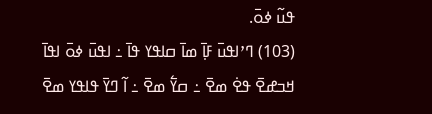ߟߎ߬ ߦߋ߫.
(103) ߣߴߊߟߎ߫ ߓߊ߲߫ ߘߊ߫ ߛߊߟߌ ߟߊ߫ ߸ ߊߟߎ߫ ߦߋ߫ ߊߟߊ߫ ߞߏߝߐ߫ ߟߐ߭ ߘߐ߫ ߸ ߛߌ߱ ߘߐ߫ ߸ ߊ߬ ߣߌ߫ ߟߊߟߌ ߘߐ߫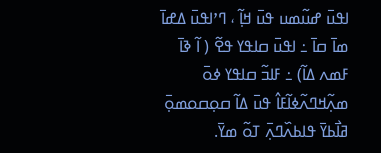ߊߟߎ߫ ߝߎ߬ߘߎ ߟߎ߫ ߞߊ߲߬ ، ߣߴߊߟߎ߫ ߡߝߊ߫ ߘߊ߫ ߛߊ߫ ߸ ߊߟߎ߫ ߛߊߟߌ ߟߐ߬ ( ߊ߬ ߢߊ߫ ߓߘߍ ߡߊ߬) ߸ ߓߊߏ߬ ߛߊߟߌ ߦߋ߫ ߘߍ߲߬ߞߣߍ߬ߦߊ߬ߓߊ߮ ߟߎ߫ ߡߊ߬ ߛߋ߲ߛߋߘߋ߲߫ ߥߊ߯ߕߌ߫ ߟߊߕߍ߰ߣߍ߲߫ ߠߋ߬ ߘߌ߫.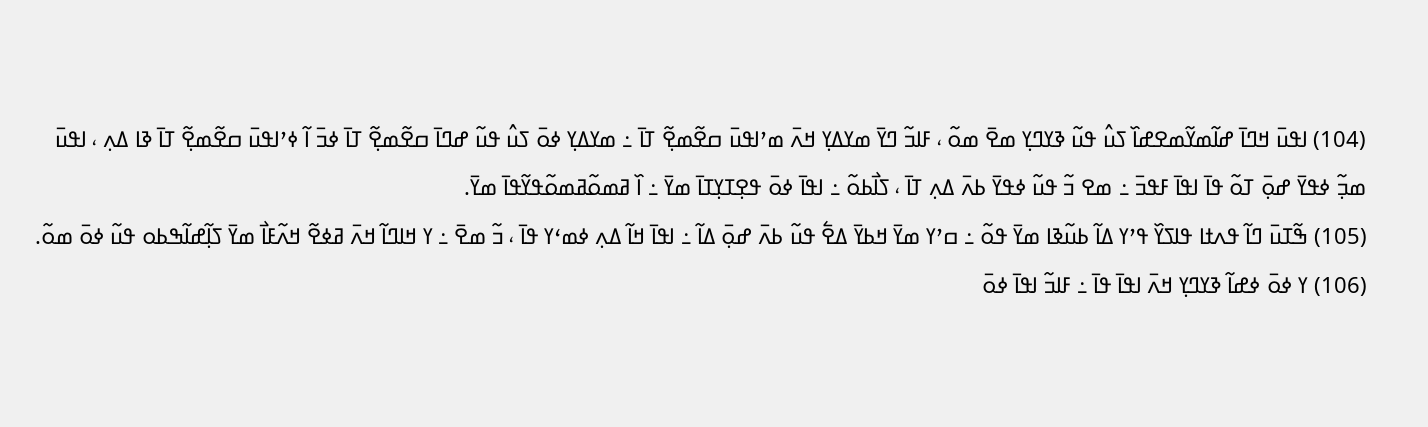(104) ߊߟߎ߫ ߞߣߊ߫ ߝߊ߬ߘߌ߬ߘߐߝߊ߰ ߖߎ߮ ߟߎ߬ ߢߌߣߌ߲ ߘߐ߫ ߘߋ߬ ، ߓߊߏ߬ ߣߌ߫ ߘߌߡߌ߲ ߞߍ߫ ߘߴߊߟߎ߫ ߛߐ߬ߘߐ߲߬ ߠߊ߫ ߸ ߘߌߡߌ߲ ߦߋ߫ ߖߎ߮ ߟߎ߬ ߝߣߊ߫ ߛߐ߬ߘߐ߲߬ ߠߊ߫ ߦߏ߫ ߊ߬ ߦߴߊߟߎ߫ ߛߐ߬ߘߐ߲߬ ߠߊ߫ ߢߊ ߡߍ߲ ، ߊߟߎ߫ ߘߏ߲߬ ߦߟߌ߫ ߝߋ߲߫ ߠߋ߬ ߟߊ߫ ߊߟߊ߫ ߓߟߏ߫ ߸ ߘߐ ߏ߬ ߟߎ߬ ߦߟߌ߫ ߕߍ߫ ߡߍ߲ ߠߊ߫ ، ߖߊ߯ߕߋ߬ ߸ ߊߟߊ߫ ߦߋ߫ ߟߐ߲ߠߌ߲ߠߊ߫ ߘߌ߫ ߸ ߊ߰ ߥߘߋ߬ߥߘߋ߬ߟߌ߬ߟߊ߫ ߘߌ߫.
(105) ߒ߬ߠߎ߫ ߣߊ߬ ߟߍߙߊ ߟߊߖߌ߰ ߟߴߌ ߡߊ߬ ߕߎ߬ߢߊ ߘߌ߫ ߟߋ߬ ߸ ߛߴߌ ߘߌ߫ ߞߕߌ߫ ߡߐ߱ ߟߎ߬ ߕߍ߫ ߝߋ߲߫ ߡߊ߬ ߸ ߊߟߊ߫ ߞߊ߬ ߡߍ߲ ߦߘߵߌ ߟߊ߫ ، ߏ߬ ߘߐ߫ ߸ ߌ ߞߊߣߊ߬ ߞߍ߫ ߥߦߐ߬ ߞߍ߬ߓߊ߯ ߘߌ߫ ߖߊ߲߬ߝߊ߬ߒߕߋ ߟߎ߬ ߦߋ߫ ߘߋ߬.
(106) ߌ ߦߋ߫ ߦߝߊ߬ ߢߌߣߌ߲ ߞߍ߫ ߊߟߊ߫ ߟߊ߫ ߸ ߓߊߏ߬ ߊߟߊ߫ ߦߋ߫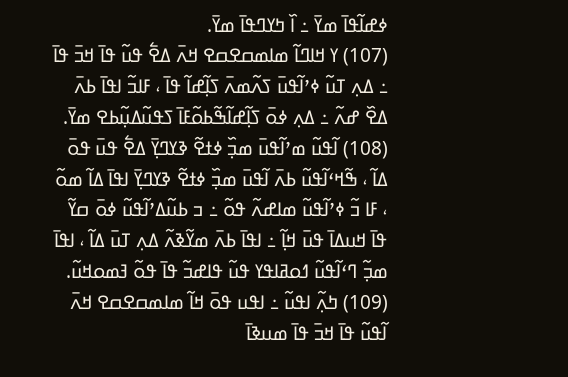ߦߝߊ߬ߟߊ߫ ߘߌ߫ ߸ ߊ߰ ߤߌߣߟߊ߫ ߘߌ߫.
(107) ߌ ߞߊߣߊ߬ ߘߊߘߛߐߛߐ ߞߍ߫ ߡߐ߱ ߟߎ߬ ߟߊ߫ ߞߏ߫ ߟߊ߫ ߸ ߡߍ߲ ߠߎ߬ ߦߴߊ߬ߟߎ߫ ߖߍ߬ߘߍ߫ ߖߊ߲߬ߝߊ߬ ߟߊ߫ ، ߓߊߏ߬ ߊߟߊ߫ ߕߍ߫ ߡߐ߰ ߝߍ߬ ߸ ߡߍ߲ ߦߋ߫ ߖߊ߲߬ߝߊ߬ߒ߬ߕߋ߬ߓߊ߫ ߖߟߎ߬ߡߎ߲߬ߕߐ ߘߌ߫.
(108) ߊ߬ߟߎ߬ ߘߴߊ߬ߟߎ߫ ߘߏ߲߰ ߦߙߐ߬ ߢߌߣߌ߲߫ ߡߐ߱ ߟߎ߫ ߟߋ߫ ߡߊ߬ ، ߒ߬ߞߵߊ߬ߟߎ߬ ߕߍ߫ ߊ߬ߟߎ߫ ߘߏ߲߰ ߦߙߐ߬ ߢߌߣߌ߲߫ ߊߟߊ߫ ߡߊ߬ ߘߋ߬ ، ߓߊ ߏ߬ ߦߴߊ߬ߟߎ߬ ߘߊߝߍ߬ ߟߋ߬ ߸ ߏ ߕߎ߬ߡߴߊ߬ߟߎ߬ ߦߋ߫ ߛߌ߬ ߟߊ߫ ߞߎߡߊ߫ ߟߎ߫ ߞߊ߲߬ ߸ ߊߟߊ߫ ߕߍ߫ ߘߌ߬ߢߍ߬ ߡߍ߲ ߠߎ߫ ߡߊ߬ ، ߊߟߊ߫ ߘߏ߲߬ ߣߵߊ߬ߟߎ߬ ߗߋߥߊߟߌ ߟߎ߬ ߟߊߝߏ߬ ߟߊ߫ ߟߋ߬ ߔߘߋߞߎ߬.
(109) ߤߍ߲߬ ߊߟߎ߬ ߸ ߊߟߎ ߟߋ߫ ߞߊ߬ ߘߊߘߛߐߛߐ ߞߍ߫ ߊ߬ߟߎ߬ ߟߊ߫ ߞߏ߫ ߟߊ߫ ߘߎߢߊ߫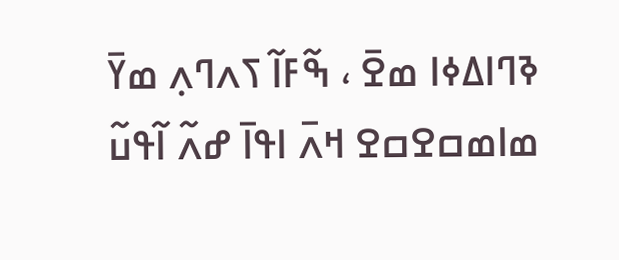ߢߣߊߡߦߊ ߘߐ߫ ، ߒ߬ߓߊ߬ ߖߍߣߍ߲ ߘߌ߫ ߘߊߘߛߐߛߐ ߞߍ߫ ߊߟߊ߫ ߝߍ߬ ߊ߬ߟߎ߬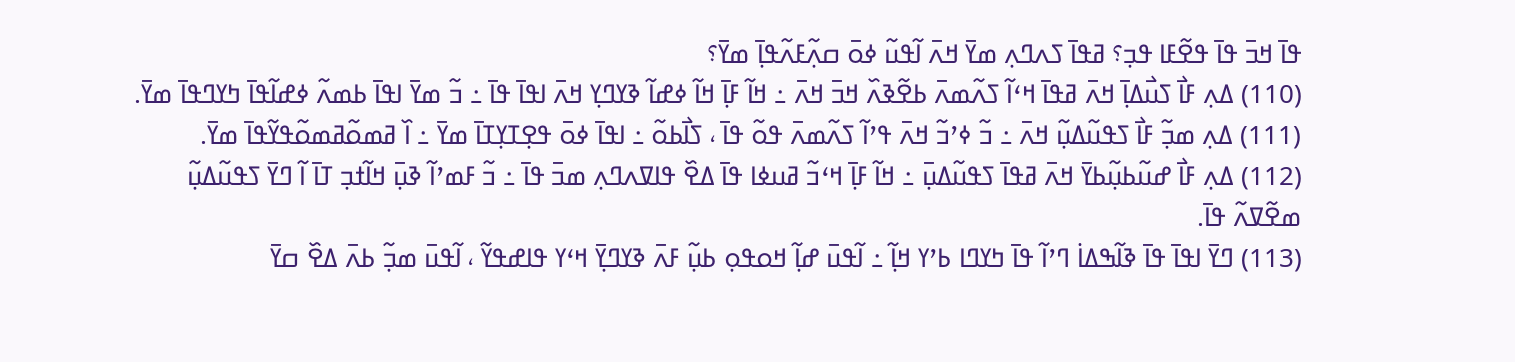ߟߊ߫ ߞߏ߫ ߟߊ߫ ߟߐ߬ߓߊ ߟߏ߲؟ ߥߟߊ߫ ߖߍߣߍ߲ ߘߌ߫ ߞߍ߫ ߊ߬ߟߎ߬ ߦߋ߫ ߛߍ߲߬ߓߍ߬ߟߊ߲߫ ߘߌ߫؟
(110) ߡߍ߲ ߓߊ߯ ߖߎ߯ߡߊ߲߫ ߞߍ߫ ߥߟߊ߫ ߞߵߊ߬ ߖߍ߬ߘߍ߫ ߕߐ߬ߢߍ߰ ߞߏ߫ ߞߍ߫ ߸ ߞߊ߬ ߓߊ߲߫ ߞߊ߬ ߦߝߊ߬ ߢߌߣߌ߲ ߞߍ߫ ߊߟߊ߫ ߟߊ߫ ߸ ߏ߬ ߘߌ߫ ߊߟߊ߫ ߕߘߍ߬ ߦߝߊ߬ߟߊ߫ ߤߌߣߟߊ߫ ߘߌ߫.
(111) ߡߍ߲ ߘߏ߲߬ ߓߊ߯ ߖߟߎ߬ߡߎ߲߬ ߞߍ߫ ߸ ߏ߬ ߦߴߏ߬ ߞߍ߫ ߟߴߊ߬ ߖߍ߬ߘߍ߫ ߟߋ߬ ߟߊ߫ ، ߖߊ߯ߕߋ߬ ߸ ߊߟߊ߫ ߦߋ߫ ߟߐ߲ߠߌ߲ߠߊ߫ ߘߌ߫ ߸ ߊ߰ ߥߘߋ߬ߥߘߋ߬ߟߌ߬ߟߊ߫ ߘߌ߫.
(112) ߡߍ߲ ߓߊ߯ ߝߎ߬ߕߎ߲߬ߕߌ߫ ߞߍ߫ ߥߟߊ߫ ߖߟߎ߬ߡߎ߲߫ ߸ ߞߊ߬ ߓߊ߲߫ ߞߵߏ߬ ߥߎߦߊ ߟߊ߫ ߡߐ߰ ߟߊߜߍߣߍ߲ ߘߏ߫ ߟߊ߫ ߸ ߏ߬ ߓߘߴߊ߬ ߢߎ߲߫ ߞߊ߬ߙߏ߲ ߠߊ߫ ߊ߬ ߣߌ߫ ߖߟߎ߬ߡߎ߲߬ ߘߐ߬ߜߍ߬ ߟߊ߫.
(113) ߣߌ߫ ߊߟߊ߫ ߟߊ߫ ߢߊ߬ߒߡߊ߭ ߣߴߊ߬ ߟߊ߫ ߤߌߣߊ ߕߴߌ ߞߊ߲߬ ߸ ߊ߬ߟߎ߫ ߝߊ߲߬ ߞߋߟߋ߲ ߕߎ߲߬ ߓߍ߫ ߢߌߣߌ߲߫ ߞߵߌ ߟߊߝߟߌ߬ ، ߊ߬ߟߎ߫ ߘߏ߲߬ ߕߍ߫ ߡߐ߰ ߛߌ߫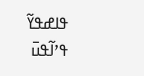ߟߊߝߟߌ߬ ߟߴߊ߬ߟߎ߫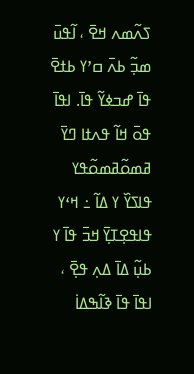ߖߍ߬ߘߍ ߞߐ߫ ، ߊ߬ߟߎ߫ ߘߏ߲߬ ߕߍ߫ ߛߴߌ ߕߙߐ߫ ߟߊ߫ ߝߏߦߌ߬ ߟߊ߫. ߊߟߊ߫ ߟߋ߫ ߞߊ߬ ߟߍߙߊ ߣߌ߫ ߥߘߋ߬ߥߘߋ߬ߟߌ ߟߊߖߌ߰ ߌ ߡߊ߬ ߸ ߞߵߌ ߟߊߟߐ߲ߠߌ߲߫ ߞߏ߫ ߟߊ߫ ߌ ߕߎ߲߬ ߡߊ߫ ߡߍ߲ ߟߐ߲߫ ، ߊߟߊ߫ ߟߊ߫ ߢߊ߬ߒߡߊ߭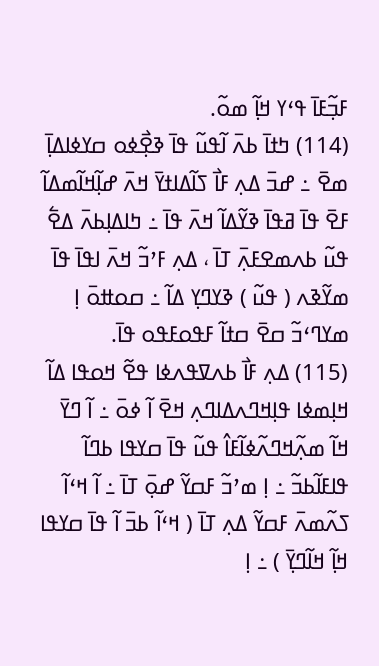ߓߏ߲߬ߓߊ߫ ߟߵߌ ߞߊ߲߬ ߘߋ߬.
(114) ߤߙߊ߫ ߕߍ߫ ߊ߬ߟߎ߬ ߟߊ߫ ߢߐ߲߯ߦߋ ߛߌߦߊߡߊ߲߫ ߘߐ߫ ߸ ߝߏ߫ ߡߍ߲ ߓߊ߯ ߖߊ߬ߡߊߙߌ߫ ߞߍ߫ ߝߊ߲߬ߞߊ߬ߘߡߊ߬ ߓߐ߫ ߟߊ߫ ߥߟߊ߫ ߢߌ߬ߡߊ߬ ߞߍ߫ ߟߊ߫ ߸ ߤߊߡߊ߲ߕߍ߫ ߡߐ߱ ߟߎ߬ ߕߍߘߐߓߍ߲߫ ߠߊ߫ ، ߡߍ߲ ߓߴߏ߬ ߞߍ߫ ߊߟߊ߫ ߟߊ߫ ߘߌ߬ߢߍ ( ߟߎ߬ ) ߢߌߣߌ߲ ߡߊ߬ ߸ ߛߋߚߋ߫ ߊ߲ ߘߌߣߵߏ߬ ߛߐ߫ ߛߙߊ߬ ߓߟߋߓߟߋ ߟߊ߫.
(115) ߡߍ߲ ߓߊ߯ ߕߍߜߟߍߦߊ ߟߐ߬ ߞߋߟߊ ߡߊ߬ ߞߊ߲ߘߦߊ ߟߊ߲ߞߣߍߡߊߣߍ߲ ߞߐ߫ ߊ߬ ߦߋ߫ ߸ ߊ߬ ߣߌ߫ ߞߊ߬ ߘߍ߲߬ߞߣߍ߬ߦߊ߬ߓߊ߮ ߟߎ߬ ߟߊ߫ ߛߌߟߊ ߕߣߊ߬ ߟߊߓߊ߬ߕߏ߬ ߸ ߊ߲ ߘߴߏ߬ ߓߛߌ߬ ߝߋ߲߫ ߠߊ߫ ߸ ߊ߬ ߞߵߊ߬ ߖߍ߬ߘߍ߫ ߓߛߌ߬ ߡߍ߲ ߠߊ߫ ( ߞߵߊ߬ ߕߏ߫ ߊ߬ ߟߊ߫ ߛߌߟߊ ߞߊ߲߬ ߞߊ߬ߣߌ߲߫ ) ߸ ߊ߲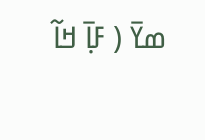ߘߌ߫ ( ߓߊ߲߫ ߞߊ߬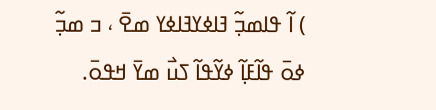) ߊ߬ ߟߊߘߏ߲߬ ߔߊߦߌߔߊߦߌ ߘߐ߫ ، ߏ ߘߏ߲߬ ߦߋ߫ ߟߊ߬ߓߊ߲߬ ߦߌ߬ߟߊ߬ ߖߎ߯ ߘߌ߫ ߞߟߋ߫.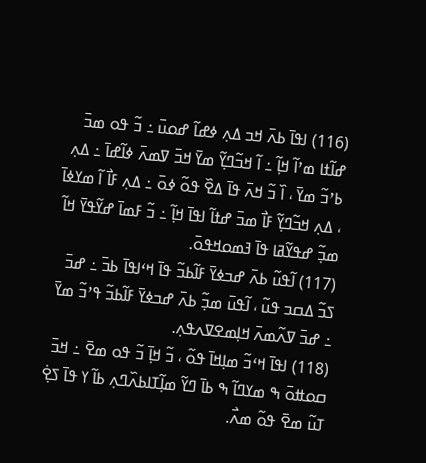(116) ߊߟߊ߫ ߕߍ߫ ߞߏ ߡߍ߲ ߦߝߊ߬ ߝߋߎ߫ ߸ ߏ߬ ߟߋ ߘߏ߫ ߝߊ߬ߙߊ ߘߴߊ߬ ߞߊ߲߬ ߸ ߊ߬ ߞߏ߬ߣߌ߲߬ ߘߌ߫ ߞߏ߫ ߜߘߍ߫ ߦߊ߬ߝߊ߫ ߸ ߡߍ߲ ߕߴߏ߬ ߘߌ߫ ، ߊ߰ ߏ߬ ߞߍ߫ ߟߊ߫ ߡߐ߰ ߟߋ߬ ߦߋ߫ ߸ ߡߍ߲ ߓߊ߯ ߊ߬ ߘߌߦߊ߫ ، ߡߍ߲ ߞߏ߬ߣߌ߲߬ ߓߊ߯ ߘߏ߫ ߝߙߊ߬ ߊߟߊ߫ ߞߊ߲߬ ߸ ߏ߬ ߓߘߊ߫ ߝߌ߬ߟߌ߫ ߞߊ߬ ߘߏ߲߬ ߝߟߌ߬ߥߊ ߟߊ߫ ߔߘߋߞߟߋ߫.
(117) ߊ߬ߟߎ߬ ߕߍ߫ ߝߏߦߌ߫ ߓߊ߬ߕߏ߬ ߟߊ߫ ߞߵߊߟߊ߫ ߕߏ߫ ߸ ߝߏ߫ ߖߏ߬ ߡߛߏ ߟߎ߬ ، ߊ߬ߟߎ߫ ߘߏ߲߬ ߕߍ߫ ߝߏߦߌ߫ ߓߊ߬ߕߏ߬ ߟߴߏ߬ ߘߌ߫ ߸ ߝߏ߫ ߜߍ߬ߘߍ߫ ߞߊ߲ߘߐߜߍߟߍ߲.
(118) ߊߟߊ߫ ߞߵߏ߬ ߘߊ߲ߞߊ߫ ߟߋ߬ ، ߏ߬ ߞߊ߲߫ ߏ߬ ߟߋ ߘߐ߫ ߸ ߞߏ߫ ߛߋߚߋ߫ ߒ ߘߌߣߊ߬ ߒ ߕߊ߫ ߣߌ߬ ߘߊ߲߬ߠߊߕߍ߰ߣߍ߲ ߕߊ߬ ߌ ߟߊ߫ ߖߐ߲߭ ߠߎ߬ ߘߐ߫ ߟߋ߬ ߘߍ߯.